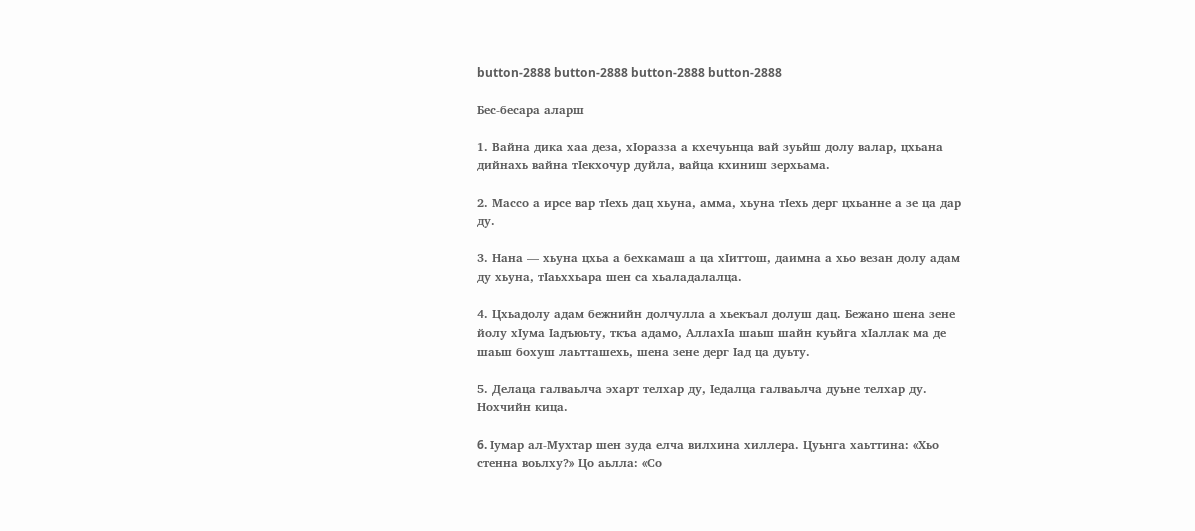button-2888 button-2888 button-2888 button-2888

Бес-бесара аларш

1. Вайна дика хаа деза, хIоразза а кхечуьнца вай зуьйш долу валар, цхьана дийнахь вайна тIекхочур дуйла, вайца кхиниш зерхьама.

2. Массо а ирсе вар тIехь дац хьуна, амма, хьуна тIехь дерг цхьанне а зе ца дар ду.

3. Нана — хьуна цхьа а бехкамаш а ца хIиттош, даимна а хьо везан долу адам ду хьуна, тIаьххьара шен са хьаладалалца.

4. Цхьадолу адам бежнийн долчулла а хьекъал долуш дац. Бежано шена зене йолу хIума Iадъюьту, ткъа адамо, АллахIа шаьш шайн куьйга хIаллак ма де шаьш бохуш лаьтташехь, шена зене дерг Iад ца дуьту.

5. Делаца галваьлча эхарт телхар ду, Iедалца галваьлча дуьне телхар ду. Нохчийн кица.

6. Iумар ал-Мухтар шен зуда елча вилхина хиллера. Цуьнга хаьттина: «Хьо стенна воьлху?» Цо аьлла: «Со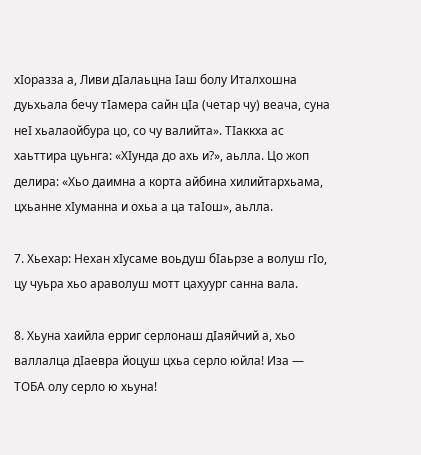хIоразза а, Ливи дIалаьцна Iаш болу Италхошна дуьхьала бечу тIамера сайн цIа (четар чу) веача, суна неI хьалаойбура цо, со чу валийта». ТIаккха ас хаьттира цуьнга: «ХIунда до ахь и?», аьлла. Цо жоп делира: «Хьо даимна а корта айбина хилийтархьама, цхьанне хIуманна и охьа а ца таIош», аьлла.

7. Хьехар: Нехан хIусаме воьдуш бIаьрзе а волуш гIо, цу чуьра хьо араволуш мотт цахуург санна вала.

8. Хьуна хаийла ерриг серлонаш дIаяйчий а, хьо валлалца дIаевра йоцуш цхьа серло юйла! Иза — ТОБА олу серло ю хьуна!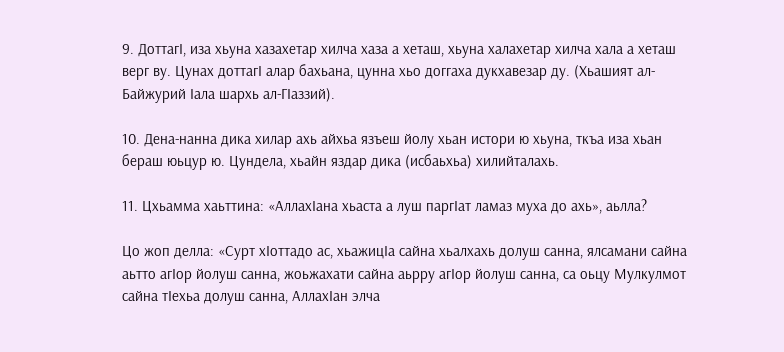9. ДоттагI, иза хьуна хазахетар хилча хаза а хеташ, хьуна халахетар хилча хала а хеташ верг ву. Цунах доттагI алар бахьана, цунна хьо доггаха дукхавезар ду. (Хьашият ал-Байжурий Iала шархь ал-ГIаззий).

10. Дена-нанна дика хилар ахь айхьа язъеш йолу хьан истори ю хьуна, ткъа иза хьан бераш юьцур ю. Цундела, хьайн яздар дика (исбаьхьа) хилийталахь.

11. Цхьамма хаьттина: «АллахIана хьаста а луш паргIат ламаз муха до ахь», аьлла?

Цо жоп делла: «Сурт хIоттадо ас, хьажицIа сайна хьалхахь долуш санна, ялсамани сайна аьтто агIор йолуш санна, жоьжахати сайна аьрру агIор йолуш санна, са оьцу Мулкулмот сайна тIехьа долуш санна, АллахIан элча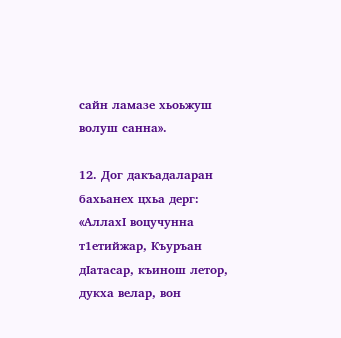сайн ламазе хьоьжуш волуш санна».

12. Дог дакъадаларан бахьанех цхьа дерг: «АллахI воцучунна т1етийжар, Къуръан дIатасар, къинош летор, дукха велар, вон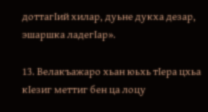доттагIий хилар, дуьне дукха дезар, эшаршка ладегIар».

13. Велакъажаро хьан юьхь тIера цхьа кIезиг меттиг бен ца лоцу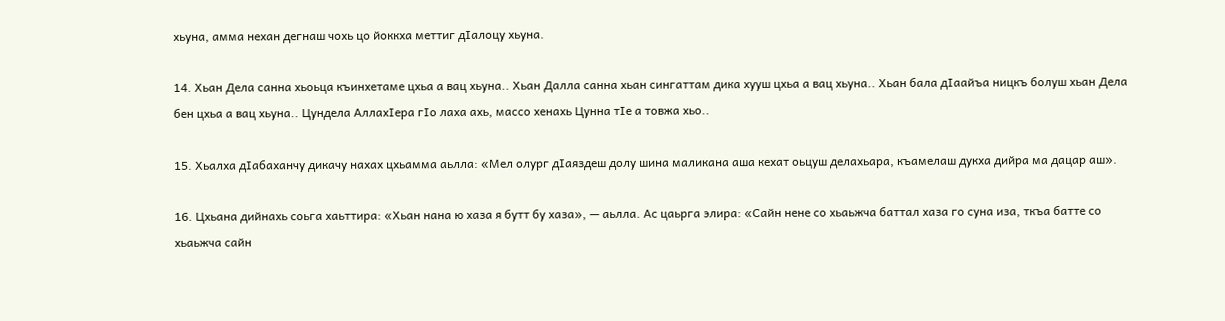хьуна, амма нехан дегнаш чохь цо йоккха меттиг дIалоцу хьуна.

14. Хьан Дела санна хьоьца къинхетаме цхьа а вац хьуна.. Хьан Далла санна хьан сингаттам дика хууш цхьа а вац хьуна.. Хьан бала дIаайъа ницкъ болуш хьан Дела бен цхьа а вац хьуна.. Цундела АллахIера гIо лаха ахь, массо хенахь Цунна тIе а товжа хьо..

15. Хьалха дIабаханчу дикачу нахах цхьамма аьлла: «Мел олург дIаяздеш долу шина маликана аша кехат оьцуш делахьара, къамелаш дукха дийра ма дацар аш».

16. Цхьана дийнахь соьга хаьттира: «Хьан нана ю хаза я бутт бу хаза», — аьлла. Ас цаьрга элира: «Сайн нене со хьаьжча баттал хаза го суна иза, ткъа батте со хьаьжча сайн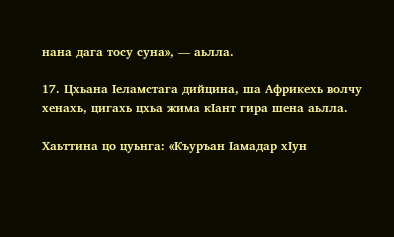нана дага тосу суна», — аьлла.

17. Цхьана Iеламстага дийцина, ша Африкехь волчу хенахь, цигахь цхьа жима кIант гира шена аьлла.

Хаьттина цо цуьнга: «Къуръан Iамадар хIун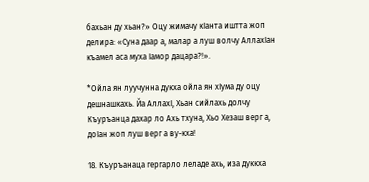бахьан ду хьан?» Оцу жимачу кIанта иштта жоп делира: «Суна даар а, малар а луш волчу АллахIан къамел аса муха Iамор дацара?!».

*Ойла ян луучунна дукха ойла ян хIума ду оцу дешнашкахь. Йа АллахI, Хьан сийлахь долчу Къуръанца дахар ло Ахь тхуна, Хьо Хезаш верг а, доIан жоп луш верг а ву-кха!

18. Къуръанаца гергарло леладе ахь, иза дуккха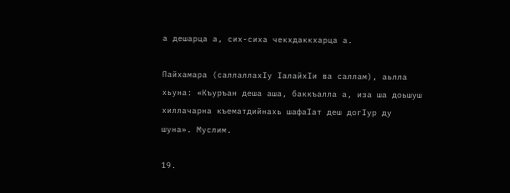а дешарца а, сих-сиха чекхдаккхарца а.

Пайхамара (саллаллахIу IалайхIи ва саллам), аьлла хьуна: «Къуръан деша аша, баккъалла а, иза ша доьшуш хиллачарна къематдийнахь шафаIат деш догIур ду шуна». Муслим.

19.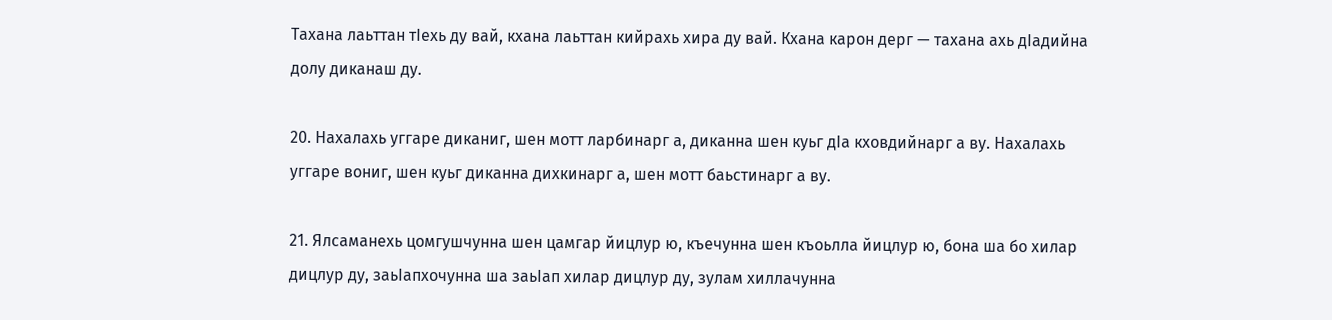Тахана лаьттан тIехь ду вай, кхана лаьттан кийрахь хира ду вай. Кхана карон дерг — тахана ахь дIадийна долу диканаш ду.

20. Нахалахь уггаре диканиг, шен мотт ларбинарг а, диканна шен куьг дIа кховдийнарг а ву. Нахалахь уггаре вониг, шен куьг диканна дихкинарг а, шен мотт баьстинарг а ву.

21. Ялсаманехь цомгушчунна шен цамгар йицлур ю, къечунна шен къоьлла йицлур ю, бона ша бо хилар дицлур ду, заьIапхочунна ша заьIап хилар дицлур ду, зулам хиллачунна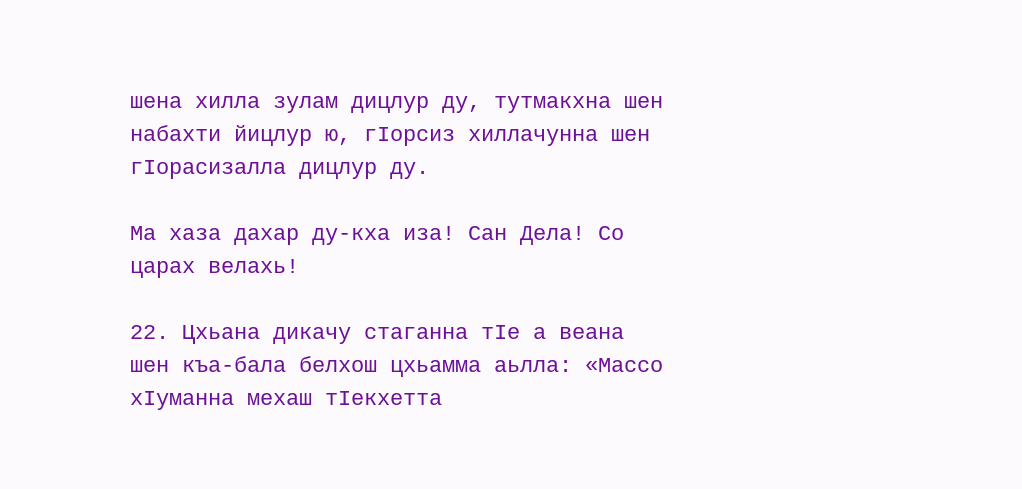шена хилла зулам дицлур ду, тутмакхна шен набахти йицлур ю, гIорсиз хиллачунна шен гIорасизалла дицлур ду.

Ма хаза дахар ду-кха иза! Сан Дела! Со царах велахь!

22. Цхьана дикачу стаганна тIе а веана шен къа-бала белхош цхьамма аьлла: «Массо хIуманна мехаш тIекхетта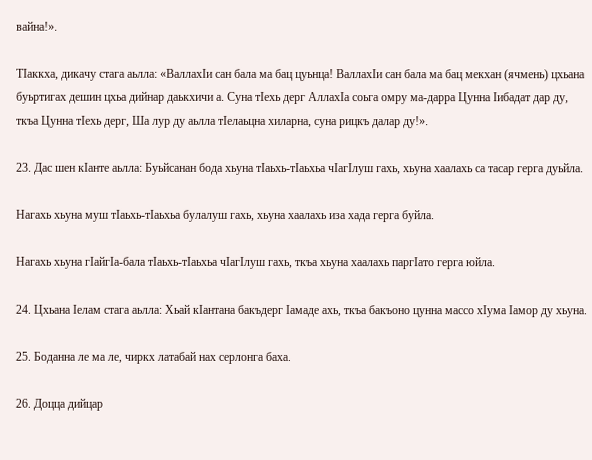вайна!».

ТIаккха, дикачу стага аьлла: «ВаллахIи сан бала ма бац цуьнца! ВаллахIи сан бала ма бац мекхан (ячмень) цхьана буьртигах дешин цхьа дийнар даькхичи а. Суна тIехь дерг АллахIа соьга омру ма-дарра Цунна Iибадат дар ду, ткъа Цунна тIехь дерг, Ша лур ду аьлла тIелаьцна хиларна, суна рицкъ далар ду!».

23. Дас шен кIанте аьлла: Буьйсанан бода хьуна тIаьхь-тIаьхьа чIагIлуш гахь, хьуна хаалахь са тасар герга дуьйла.

Нагахь хьуна муш тIаьхь-тIаьхьа булалуш гахь, хьуна хаалахь иза хада герга буйла.

Нагахь хьуна гIайгIа-бала тIаьхь-тIаьхьа чIагIлуш гахь, ткъа хьуна хаалахь паргIато герга юйла.

24. Цхьана Iелам стага аьлла: Хьай кIантана бакъдерг Iамаде ахь, ткъа бакъоно цунна массо хIума Iамор ду хьуна.

25. Боданна ле ма ле, чиркх латабай нах серлонга баха.

26. Доцца дийцар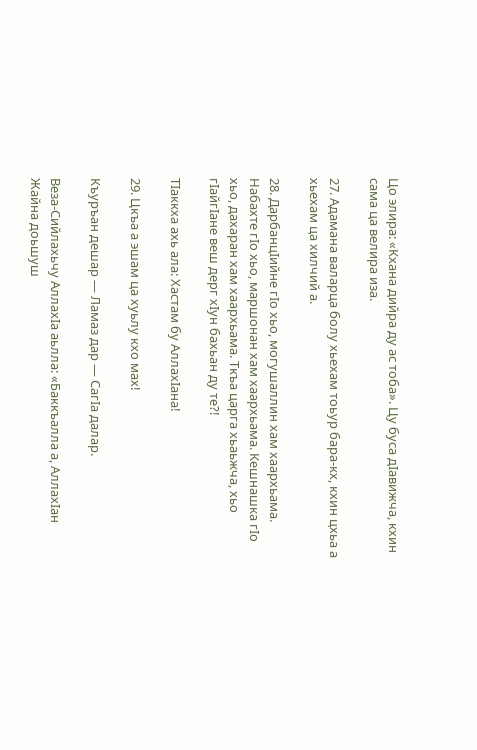Цо элира: «Кхана дийра ду ас тоба». Цу буса дIавижча, кхин сама ца велира иза.

27. Адамана валарца болу хьехам тоьур бара-кх, кхин цхьа а хьехам ца хилчий а.

28. ДарбанцIийне гIо хьо, могушаллин хам хаархьама. Набахте гIо хьо, маршонан хам хаархьама. Кешнашка гIо хьо, дахаран хам хаархьама. Ткъа царга хьаьжча, хьо гIайгIане веш дерг хIун бахьан ду те?!

ТIаккха ахь ала: Хастам бу АллахIана!

29. Цкъа а эшам ца хуьлу кхо мах!

Къуръан дешар — Ламаз дар — СагIа далар.

Веза-Сийлахьчу АллахIа аьлла: «Баккъалла а, АллахIан Жайна доьшуш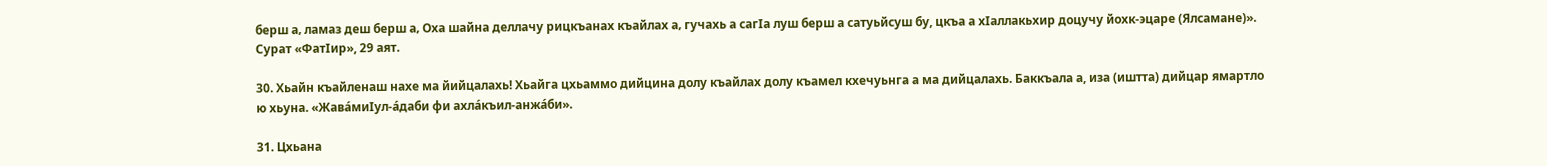берш а‚ ламаз деш берш а‚ Оха шайна деллачу рицкъанах къайлах а‚ гучахь а сагIа луш берш а сатуьйсуш бу, цкъа а хIаллакьхир доцучу йохк-эцаре (Ялсамане)». Сурат «ФатIир», 29 аят.

30. Хьайн къайленаш нахе ма йийцалахь! Хьайга цхьаммо дийцина долу къайлах долу къамел кхечуьнга а ма дийцалахь. Баккъала а, иза (иштта) дийцар ямартло ю хьуна. «ЖавáмиIул-áдаби фи ахлáкъил-анжáби».

31. Цхьана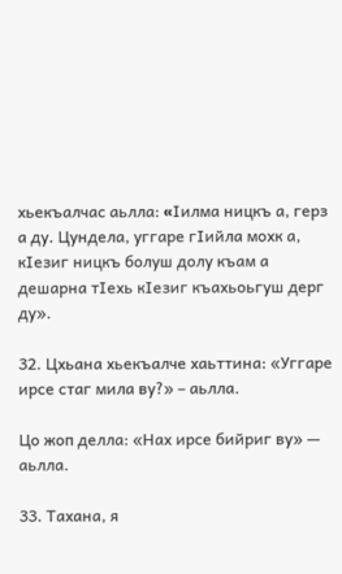хьекъалчас аьлла: «Iилма ницкъ а, герз а ду. Цундела, уггаре гIийла мохк а, кIезиг ницкъ болуш долу къам а дешарна тIехь кIезиг къахьоьгуш дерг ду».

32. Цхьана хьекъалче хаьттина: «Уггаре ирсе стаг мила ву?» – аьлла.

Цо жоп делла: «Нах ирсе бийриг ву» — аьлла.

33. Тахана, я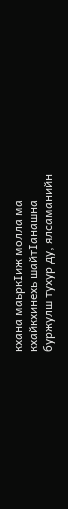кхана маьркIиж молла ма кхайкхинехь шайтIанашна буржулш тухур ду, ялсаманийн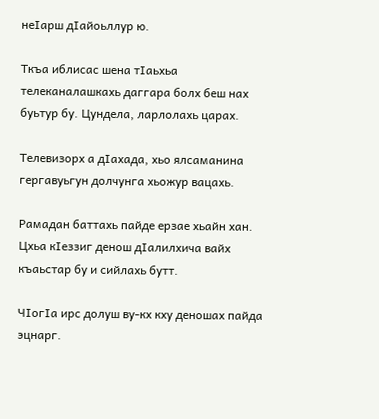неIарш дIайоьллур ю.

Ткъа иблисас шена тIаьхьа телеканалашкахь даггара болх беш нах буьтур бу. Цундела, ларлолахь царах.

Телевизорх а дIахада, хьо ялсаманина гергавуьгун долчунга хьожур вацахь.

Рамадан баттахь пайде ерзае хьайн хан. Цхьа кIеззиг денош дIалилхича вайх къаьстар бу и сийлахь бутт.

ЧIогIа ирс долуш ву-кх кху деношах пайда эцнарг.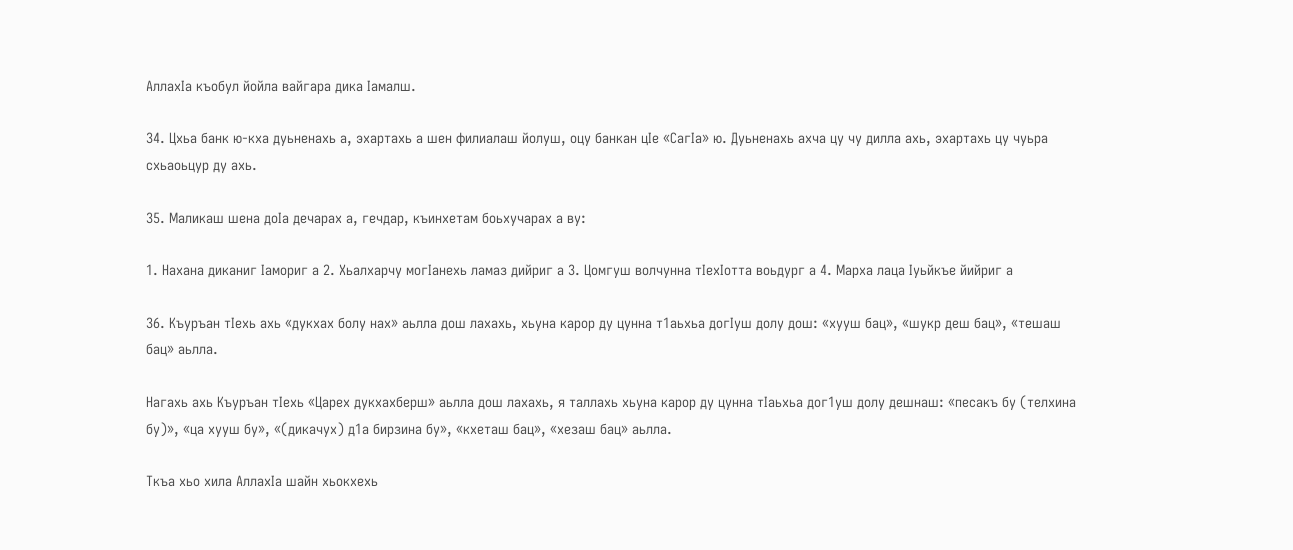АллахIа къобул йойла вайгара дика Iамалш.

34. Цхьа банк ю-кха дуьненахь а, эхартахь а шен филиалаш йолуш, оцу банкан цIе «СагIа» ю. Дуьненахь ахча цу чу дилла ахь, эхартахь цу чуьра схьаоьцур ду ахь.

35. Маликаш шена доIа дечарах а, гечдар, къинхетам боьхучарах а ву:

1. Нахана диканиг Iамориг а 2. Хьалхарчу могIанехь ламаз дийриг а 3. Цомгуш волчунна тIехIотта воьдург а 4. Марха лаца Iуьйкъе йийриг а

36. Къуръан тIехь ахь «дукхах болу нах» аьлла дош лахахь, хьуна карор ду цунна т1аьхьа догIуш долу дош: «хууш бац», «шукр деш бац», «тешаш бац» аьлла.

Нагахь ахь Къуръан тIехь «Царех дукхахберш» аьлла дош лахахь, я таллахь хьуна карор ду цунна тIаьхьа дог1уш долу дешнаш: «песакъ бу (телхина бу)», «ца хууш бу», «(дикачух) д1а бирзина бу», «кхеташ бац», «хезаш бац» аьлла.

Ткъа хьо хила АллахIа шайн хьокхехь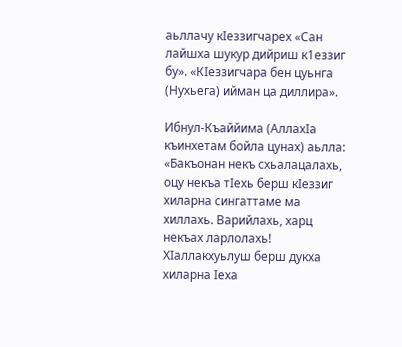аьллачу кIеззигчарех «Сан лайшха шукур дийриш к1еззиг бу». «КIеззигчара бен цуьнга (Нухьега) ийман ца диллира».

Ибнул-Къаййима (АллахIа къинхетам бойла цунах) аьлла: «Бакъонан некъ схьалацалахь, оцу некъа тIехь берш кIеззиг хиларна сингаттаме ма хиллахь. Варийлахь, харц некъах ларлолахь! ХIаллакхуьлуш берш дукха хиларна Iеха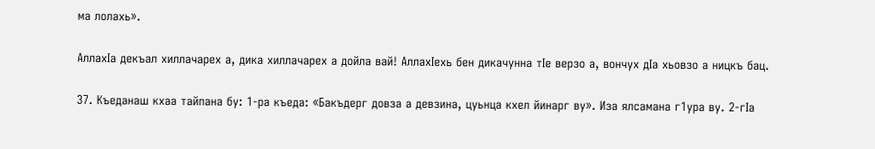ма лолахь».

АллахIа декъал хиллачарех а, дика хиллачарех а дойла вай! АллахIехь бен дикачунна тIе верзо а, вончух дIа хьовзо а ницкъ бац.

37. Къеданаш кхаа тайпана бу: 1-ра къеда: «Бакъдерг довза а девзина, цуьнца кхел йинарг ву». Иза ялсамана г1ура ву. 2-гIа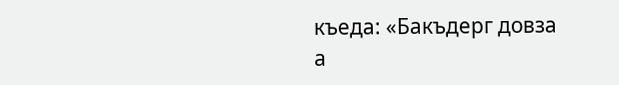къеда: «Бакъдерг довза а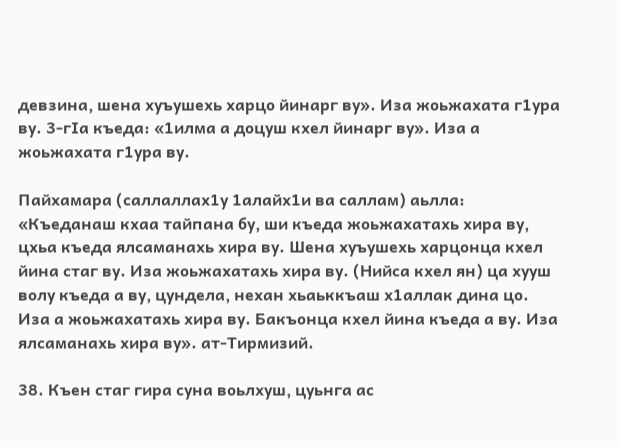девзина, шена хуъушехь харцо йинарг ву». Иза жоьжахата г1ура ву. 3-гIа къеда: «1илма а доцуш кхел йинарг ву». Иза а жоьжахата г1ура ву.

Пайхамара (саллаллах1у 1алайх1и ва саллам) аьлла: «Къеданаш кхаа тайпана бу, ши къеда жоьжахатахь хира ву, цхьа къеда ялсаманахь хира ву. Шена хуъушехь харцонца кхел йина стаг ву. Иза жоьжахатахь хира ву. (Нийса кхел ян) ца хууш волу къеда а ву, цундела, нехан хьаьккъаш х1аллак дина цо. Иза а жоьжахатахь хира ву. Бакъонца кхел йина къеда а ву. Иза ялсаманахь хира ву». ат-Тирмизий.

38. Къен стаг гира суна воьлхуш, цуьнга ас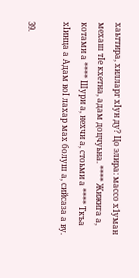хаьттира, хилларг хIун ду? Цо элира: массо х1уман мехаш тIе кхетна, адам доцчуьна. **** Жижига а, котами а **** Шури а, нехчи а, стоьми а **** Ткъа хIинца а Адам воI лахар мах болуш а, сийсаза а ву.

39.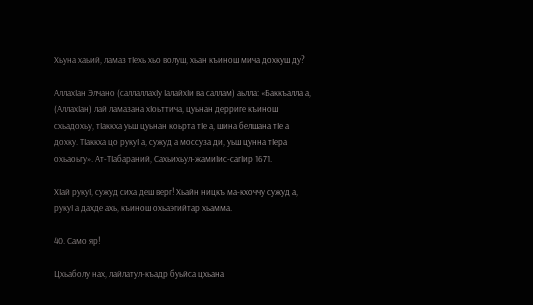Хьуна хаьий, ламаз тIехь хьо волуш, хьан къинош мича дохкуш ду?

АллахIан Элчано (саллаллахIу IалайхIи ва саллам) аьлла: «Баккъалла а, (АллахIан) лай ламазана хIоьттича, цуьнан дерриге къинош схьадохьу, тIаккха уьш цуьнан коьрта тIе а, шина белшана тIе а дохку. ТIаккха цо рукуI а, сужуд а моссуза ди, уьш цунна тIера охьаоьгу». Ат-ТIабараний, Сахьихьул-жамиIис-сагIир 1671.

ХIай рукуI, сужуд сиха деш верг! Хьайн ницкъ ма-кхоччу сужуд а, рукуI а дахде ахь, къинош охьаэгийтар хьамма.

40. Само яр!

Цхьаболу нах, лайлатул-къадр буьйса цхьана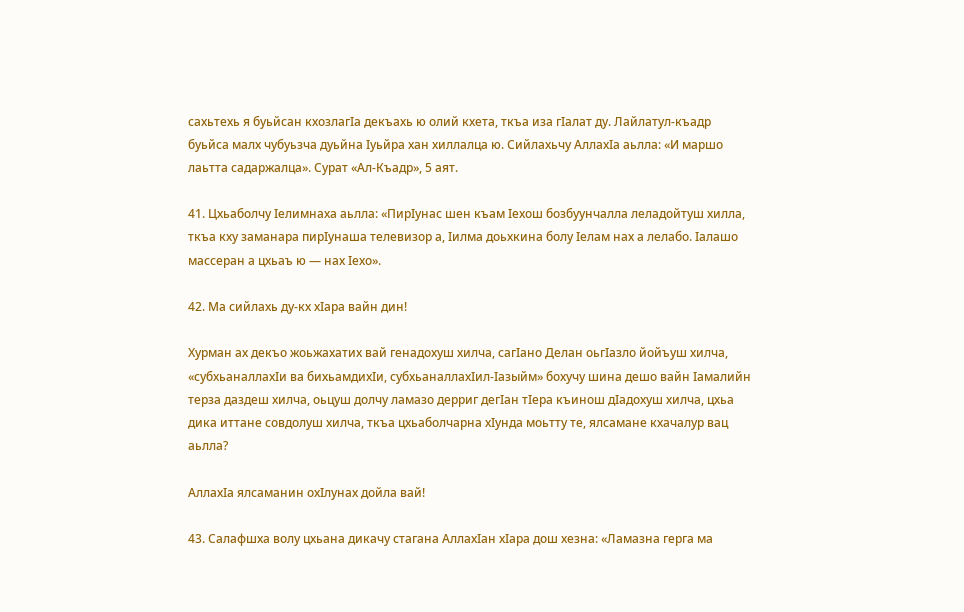сахьтехь я буьйсан кхозлагIа декъахь ю олий кхета, ткъа иза гIалат ду. Лайлатул-къадр буьйса малх чубуьзча дуьйна Iуьйра хан хиллалца ю. Сийлахьчу АллахIа аьлла: «И маршо лаьтта садаржалца». Сурат «Ал-Къадр», 5 аят.

41. Цхьаболчу Iелимнаха аьлла: «ПирIунас шен къам Iехош бозбуунчалла леладойтуш хилла, ткъа кху заманара пирIунаша телевизор а, Iилма доьхкина болу Iелам нах а лелабо. Iалашо массеран а цхьаъ ю — нах Iехо».

42. Ма сийлахь ду-кх хIара вайн дин!

Хурман ах декъо жоьжахатих вай генадохуш хилча, сагIано Делан оьгIазло йойъуш хилча, «субхьаналлахIи ва бихьамдихIи, субхьаналлахIил-Iазыйм» бохучу шина дешо вайн Iамалийн терза даздеш хилча, оьцуш долчу ламазо дерриг дегIан тIера къинош дIадохуш хилча, цхьа дика иттане совдолуш хилча, ткъа цхьаболчарна хIунда моьтту те, ялсамане кхачалур вац аьлла?

АллахIа ялсаманин охIлунах дойла вай!

43. Салафшха волу цхьана дикачу стагана АллахIан хIара дош хезна: «Ламазна герга ма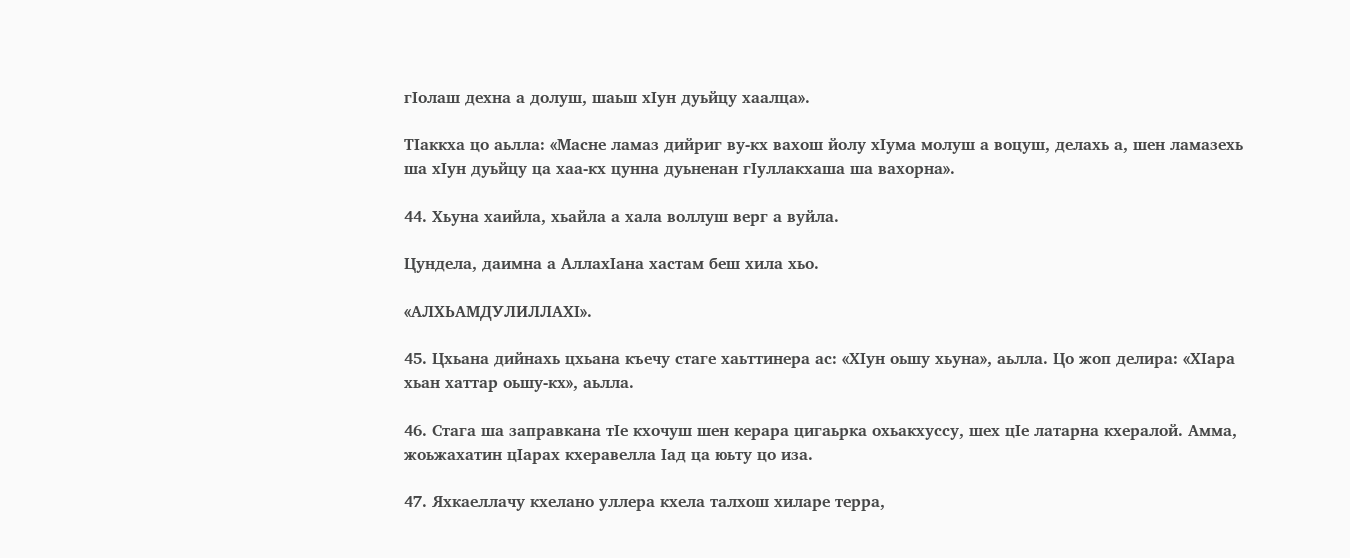гIолаш дехна а долуш, шаьш хIун дуьйцу хаалца».

ТIаккха цо аьлла: «Масне ламаз дийриг ву-кх вахош йолу хIума молуш а воцуш, делахь а, шен ламазехь ша хIун дуьйцу ца хаа-кх цунна дуьненан гIуллакхаша ша вахорна».

44. Хьуна хаийла, хьайла а хала воллуш верг а вуйла.

Цундела, даимна а АллахIана хастам беш хила хьо.

«АЛХЬАМДУЛИЛЛАХI».

45. Цхьана дийнахь цхьана къечу стаге хаьттинера ас: «ХIун оьшу хьуна», аьлла. Цо жоп делира: «ХIара хьан хаттар оьшу-кх», аьлла.

46. Стага ша заправкана тIе кхочуш шен керара цигаьрка охьакхуссу, шех цIе латарна кхералой. Амма, жоьжахатин цIарах кхеравелла Iад ца юьту цо иза.

47. Яхкаеллачу кхелано уллера кхела талхош хиларе терра,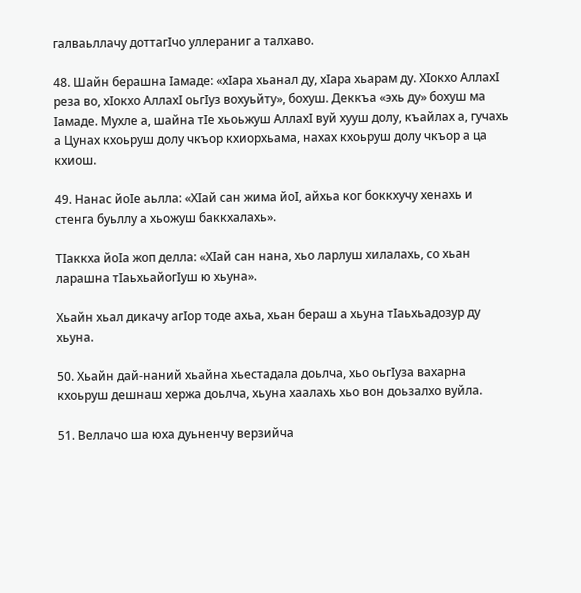галваьллачу доттагIчо уллераниг а талхаво.

48. Шайн берашна Iамаде: «хIара хьанал ду, хIара хьарам ду. ХIокхо АллахI реза во, хIокхо АллахI оьгIуз вохуьйту», бохуш. Деккъа «эхь ду» бохуш ма Iамаде. Мухле а, шайна тIе хьоьжуш АллахI вуй хууш долу, къайлах а, гучахь а Цунах кхоьруш долу чкъор кхиорхьама, нахах кхоьруш долу чкъор а ца кхиош.

49. Нанас йоIе аьлла: «ХIай сан жима йоI, айхьа ког боккхучу хенахь и стенга буьллу а хьожуш баккхалахь».

ТIаккха йоIа жоп делла: «ХIай сан нана, хьо ларлуш хилалахь, со хьан ларашна тIаьхьайогIуш ю хьуна».

Хьайн хьал дикачу агIор тоде ахьа, хьан бераш а хьуна тIаьхьадозур ду хьуна.

50. Хьайн дай-наний хьайна хьестадала доьлча, хьо оьгIуза вахарна кхоьруш дешнаш хержа доьлча, хьуна хаалахь хьо вон доьзалхо вуйла.

51. Веллачо ша юха дуьненчу верзийча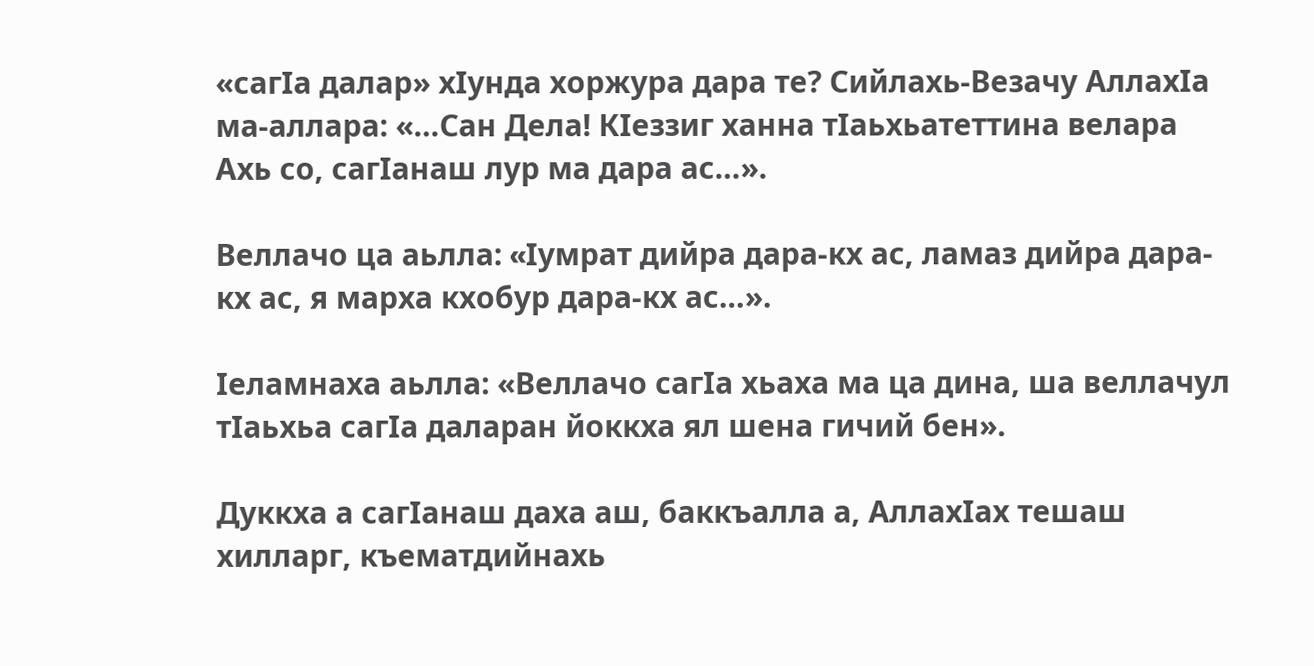«сагIа далар» хIунда хоржура дара те? Сийлахь-Везачу АллахIа ма-аллара: «…Сан Дела! КIеззиг ханна тIаьхьатеттина велара Ахь со, сагIанаш лур ма дара ас…».

Веллачо ца аьлла: «Iумрат дийра дара-кх ас, ламаз дийра дара-кх ас, я марха кхобур дара-кх ас…».

Iеламнаха аьлла: «Веллачо сагIа хьаха ма ца дина, ша веллачул тIаьхьа сагIа даларан йоккха ял шена гичий бен».

Дуккха а сагIанаш даха аш, баккъалла а, АллахIах тешаш хилларг, къематдийнахь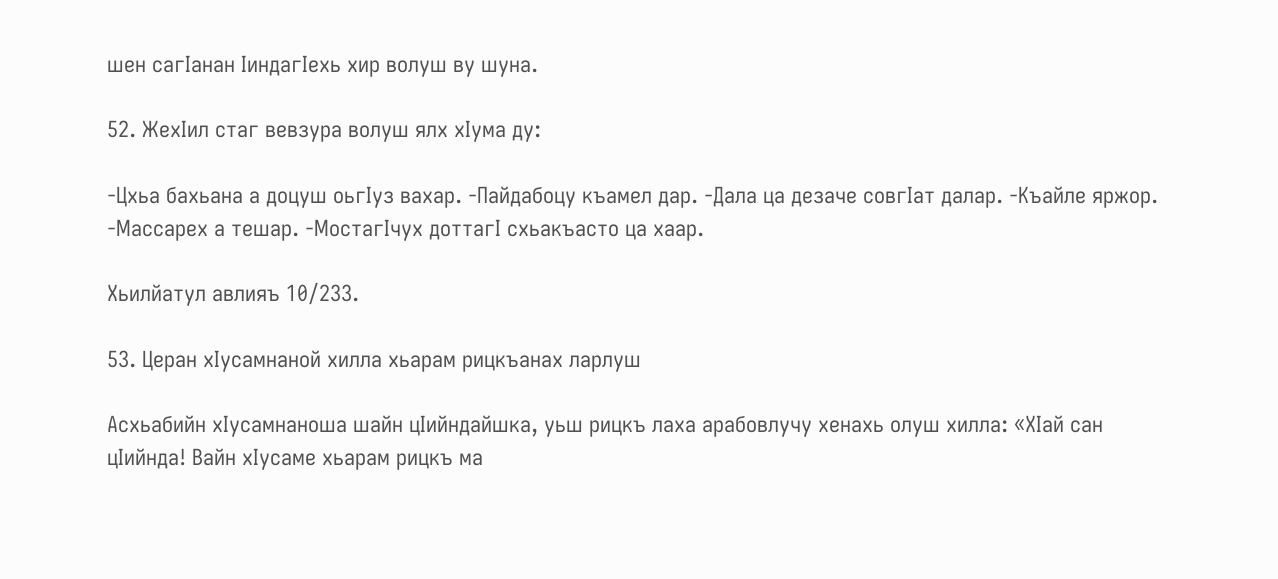шен сагIанан IиндагIехь хир волуш ву шуна.

52. ЖехIил стаг вевзура волуш ялх хIума ду:

-Цхьа бахьана а доцуш оьгIуз вахар. -Пайдабоцу къамел дар. -Дала ца дезаче совгIат далар. -Къайле яржор. -Массарех а тешар. -МостагIчух доттагI схьакъасто ца хаар.

Хьилйатул авлияъ 10/233.

53. Церан хIусамнаной хилла хьарам рицкъанах ларлуш

Асхьабийн хIусамнаноша шайн цIийндайшка, уьш рицкъ лаха арабовлучу хенахь олуш хилла: «ХIай сан цIийнда! Вайн хIусаме хьарам рицкъ ма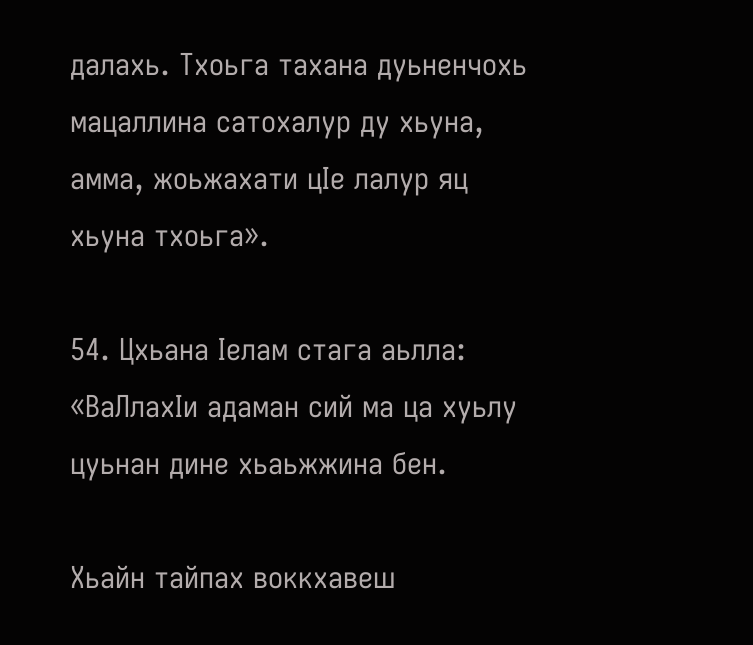далахь. Тхоьга тахана дуьненчохь мацаллина сатохалур ду хьуна, амма, жоьжахати цIе лалур яц хьуна тхоьга».

54. Цхьана Iелам стага аьлла: «ВаЛлахIи адаман сий ма ца хуьлу цуьнан дине хьаьжжина бен.

Хьайн тайпах воккхавеш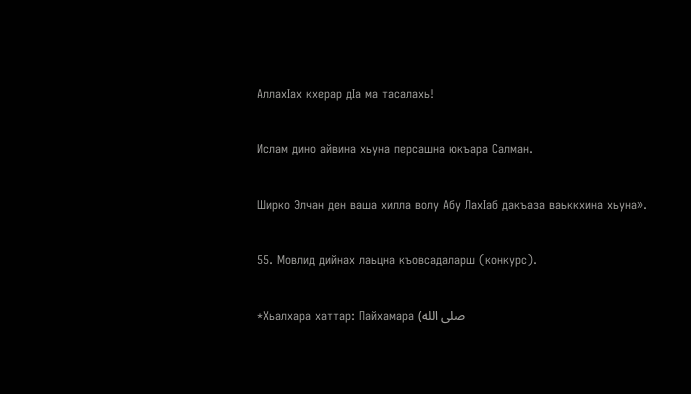АллахIах кхерар дIа ма тасалахь!

Ислам дино айвина хьуна персашна юкъара Салман.

Ширко Элчан ден ваша хилла волу Абу ЛахIаб дакъаза ваьккхина хьуна».

55. Мовлид дийнах лаьцна къовсадаларш (конкурс).

*Хьалхара хаттар: Пайхамара (صلى الله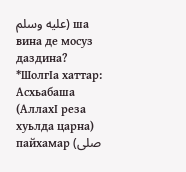عليه وسلم) ша вина де мосуз даздина? *ШолгIа хаттар: Асхьабаша (АллахI реза хуьлда царна) пайхамар (صلى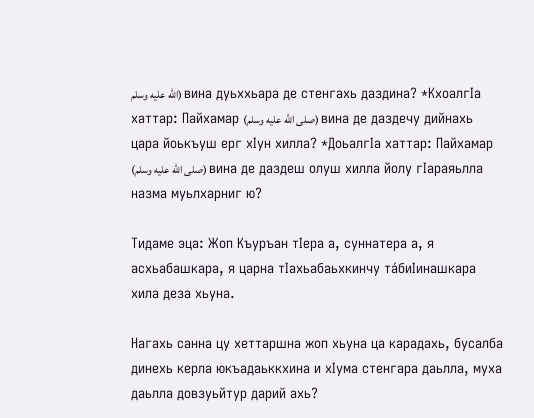الله عليه وسلم) вина дуьххьара де стенгахь даздина? *КхоалгIа хаттар: Пайхамар (صلى الله عليه وسلم) вина де даздечу дийнахь цара йоькъуш ерг хIун хилла? *ДоьалгIа хаттар: Пайхамар (صلى الله عليه وسلم) вина де даздеш олуш хилла йолу гIараяьлла назма муьлхарниг ю?

Тидаме эца: Жоп Къуръан тIера а, суннатера а, я асхьабашкара, я царна тIахьабаьхкинчу тáбиIинашкара хила деза хьуна.

Нагахь санна цу хеттаршна жоп хьуна ца карадахь, бусалба динехь керла юкъадаьккхина и хIума стенгара даьлла, муха даьлла довзуьйтур дарий ахь?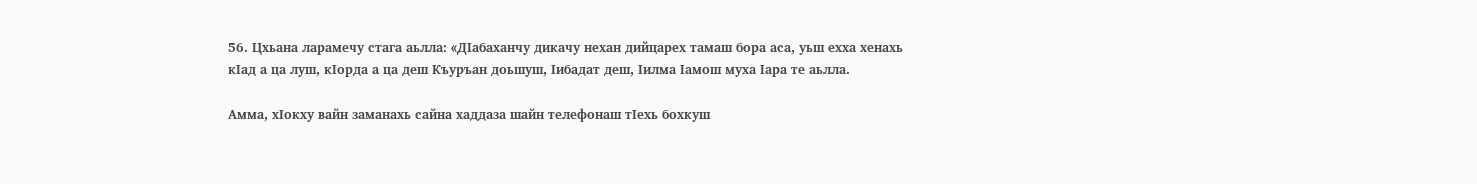56. Цхьана ларамечу стага аьлла: «ДIабаханчу дикачу нехан дийцарех тамаш бора аса, уьш ехха хенахь кIад а ца луш, кIорда а ца деш Къуръан доьшуш, Iибадат деш, Iилма Iамош муха Iара те аьлла.

Амма, хIокху вайн заманахь сайна хаддаза шайн телефонаш тIехь бохкуш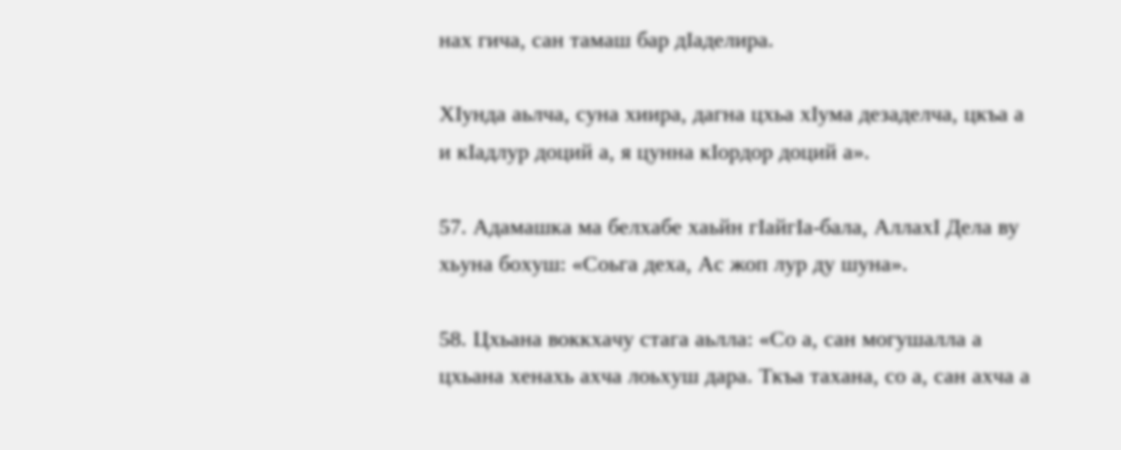нах гича, сан тамаш бар дIаделира.

ХIунда аьлча, суна хиира, дагна цхьа хIума дезаделча, цкъа а и кIадлур доций а, я цунна кIордор доций а».

57. Адамашка ма белхабе хаьйн гIайгIа-бала, АллахI Дела ву хьуна бохуш: «Соьга деха, Ас жоп лур ду шуна».

58. Цхьана воккхачу стага аьлла: «Со а, сан могушалла а цхьана хенахь ахча лоьхуш дара. Ткъа тахана, со а, сан ахча а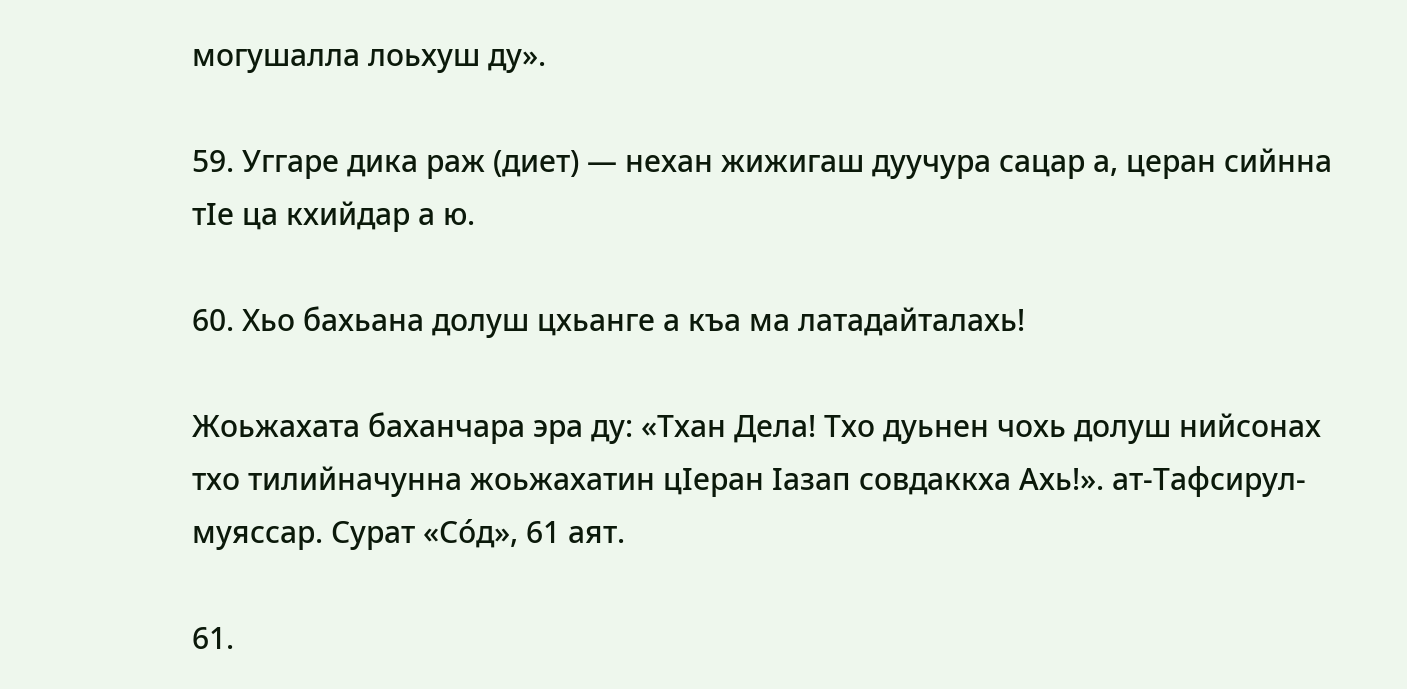могушалла лоьхуш ду».

59. Уггаре дика раж (диет) — нехан жижигаш дуучура сацар а, церан сийнна тIе ца кхийдар а ю.

60. Хьо бахьана долуш цхьанге а къа ма латадайталахь!

Жоьжахата баханчара эра ду: «Тхан Дела! Тхо дуьнен чохь долуш нийсонах тхо тилийначунна жоьжахатин цIеран Iазап совдаккха Ахь!». ат-Тафсирул-муяссар. Сурат «Сóд», 61 аят.

61.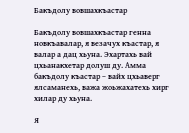Бакъдолу вовшахкъастар

Бакъдолу вовшахкъастар генна новкъавалар, я везачух къастар, я валар а дац хьуна. Эхартахь вай цхьанакхетар долуш ду. Амма бакъдолу къастар – вайх цхьаверг ялсаманехь, важа жоьжахатехь хирг хилар ду хьуна.

Я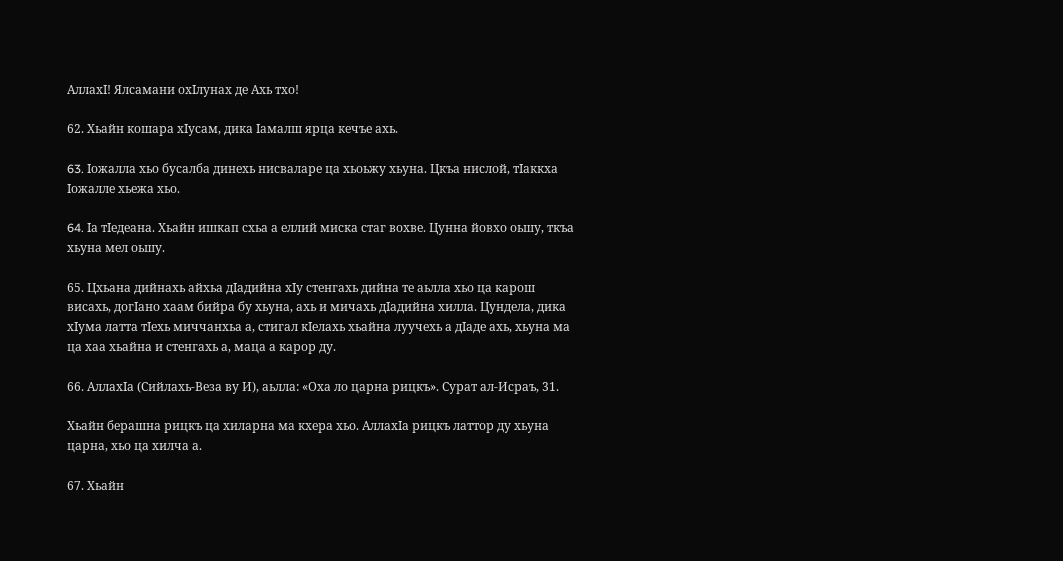АллахI! Ялсамани охIлунах де Ахь тхо!

62. Хьайн кошара хIусам, дика Iамалш ярца кечъе ахь.

63. Iожалла хьо бусалба динехь нисваларе ца хьоьжу хьуна. Цкъа нислой, тIаккха Iожалле хьежа хьо.

64. Iа тIедеана. Хьайн ишкап схьа а еллий миска стаг вохве. Цунна йовхо оьшу, ткъа хьуна мел оьшу.

65. Цхьана дийнахь айхьа дIадийна хIу стенгахь дийна те аьлла хьо ца карош висахь, догIано хаам бийра бу хьуна, ахь и мичахь дIадийна хилла. Цундела, дика хIума латта тIехь миччанхьа а, стигал кIелахь хьайна луучехь а дIаде ахь, хьуна ма ца хаа хьайна и стенгахь а, маца а карор ду.

66. АллахIа (Сийлахь-Веза ву И), аьлла: «Оха ло царна рицкъ». Сурат ал-Исраъ, 31.

Хьайн берашна рицкъ ца хиларна ма кхера хьо. АллахIа рицкъ латтор ду хьуна царна, хьо ца хилча а.

67. Хьайн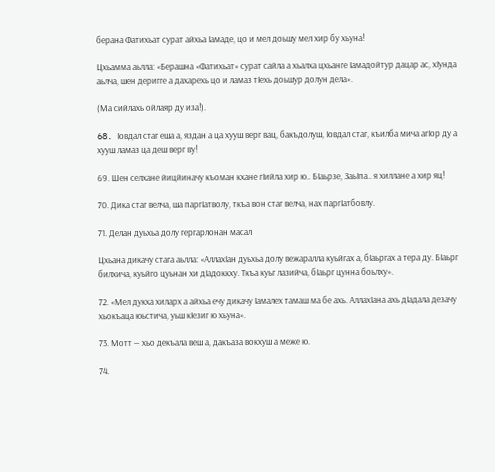берана Фатихьат сурат айхьа Iамаде, цо и мел доьшу мел хир бу хьуна!

Цхьамма аьлла: «Берашна «Фатихьат» сурат сайла а хьалха цхьанге Iамадойтур дацар ас, хIунда аьлча, шен деригге а дахарехь цо и ламаз тIехь доьшур долун дела».

(Ма сийлахь ойлаяр ду иза!).

68. Iовдал стаг еша а, яздан а ца хууш верг вац, бакъдолуш, Iовдал стаг, къилба мича агIор ду а хууш ламаз ца деш верг ву!

69. Шен селхане йицйиначу къоман кхане гIийла хир ю.. БIаьрзе, ЗаьIпа.. я хиллане а хир яц!

70. Дика стаг велча, ша паргIатволу, ткъа вон стаг велча, нах паргIатбовлу.

71. Делан дуьхьа долу гергарлонан масал

Цхьана дикачу стага аьлла: «АллахIан дуьхьа долу вежаралла куьйгах а, бIаьргах а тера ду. БIаьрг билхича, куьйго цуьнан хи дIадоккху. Ткъа куьг лазийча, бIаьрг цунна боьлху».

72. «Мел дукха хиларх а айхьа ечу дикачу Iамалех тамаш ма бе ахь. АллахIана ахь дIадала дезачу хьокъаца юьстича, уьш кIезиг ю хьуна».

73. Мотт — хьо декъала веш а, дакъаза вокхуш а меже ю.

74.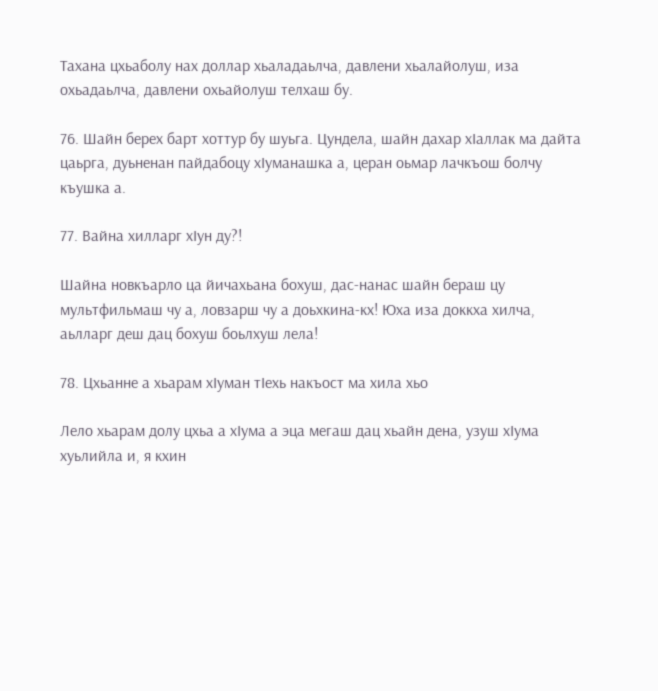Тахана цхьаболу нах доллар хьаладаьлча, давлени хьалайолуш, иза охьадаьлча, давлени охьайолуш телхаш бу.

76. Шайн берех барт хоттур бу шуьга. Цундела, шайн дахар хIаллак ма дайта цаьрга, дуьненан пайдабоцу хIуманашка а, церан оьмар лачкъош болчу къушка а.

77. Вайна хилларг хIун ду?!

Шайна новкъарло ца йичахьана бохуш, дас-нанас шайн бераш цу мультфильмаш чу а, ловзарш чу а доьхкина-кх! Юха иза доккха хилча, аьлларг деш дац бохуш боьлхуш лела!

78. Цхьанне а хьарам хIуман тIехь накъост ма хила хьо

Лело хьарам долу цхьа а хIума а эца мегаш дац хьайн дена, узуш хIума хуьлийла и, я кхин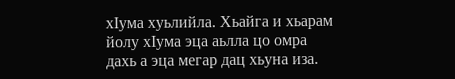хIума хуьлийла. Хьайга и хьарам йолу хIума эца аьлла цо омра дахь а эца мегар дац хьуна иза.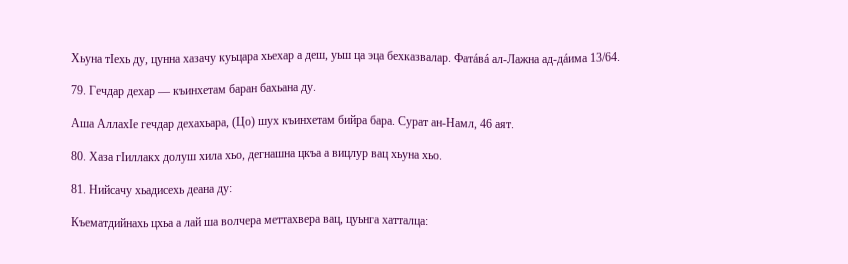Хьуна тIехь ду, цунна хазачу куьцара хьехар а деш, уьш ца эца бехказвалар. Фатáвá ал-Лажна ад-дáима 13/64.

79. Гечдар дехар — къинхетам баран бахьана ду.

Ашa АллахIе гечдар дехахьара, (Цо) шух къинхетам бийра бара. Сурат ан-Намл, 46 аят.

80. Хаза гIиллакх долуш хила хьо, дегнашна цкъа а вицлур вац хьуна хьо.

81. Нийсачу хьадисехь деана ду:

Къематдийнахь цхьа а лай ша волчера меттахвера вац, цуьнга хатталца: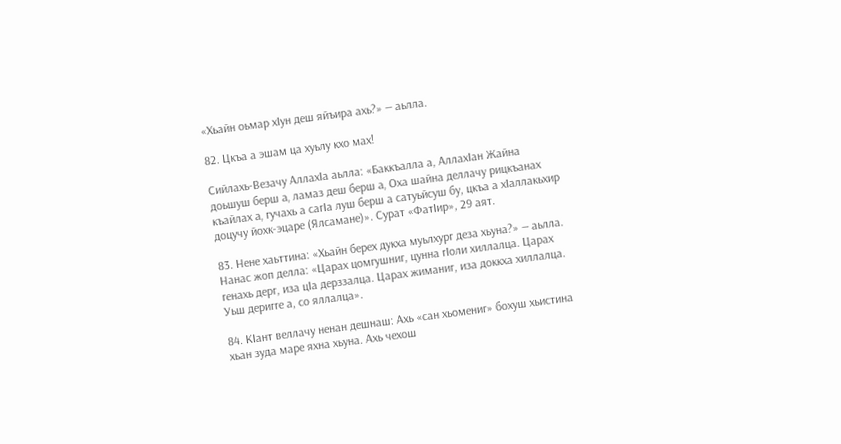«Хьайн оьмар хIун деш яйъира ахь?» — аьлла.

82. Цкъа а эшам ца хуьлу кхо мах!

Сийлахь-Везачу АллахIа аьлла: «Баккъалла а, АллахIан Жайна доьшуш берш а‚ ламаз деш берш а‚ Оха шайна деллачу рицкъанах къайлах а‚ гучахь а сагIа луш берш а сатуьйсуш бу, цкъа а хIаллакьхир доцучу йохк-эцаре (Ялсамане)». Сурат «ФатIир», 29 аят.

83. Нене хаьттина: «Хьайн берех дукха муьлхург деза хьуна?» — аьлла. Нанас жоп делла: «Царах цомгушниг, цунна гIоли хиллалца. Царах генахь дерг, иза цIа дерззалца. Царах жиманиг, иза доккха хиллалца. Уьш деригге а, со яллалца».

84. КIант веллачу ненан дешнаш: Ахь «сан хьомениг» бохуш хьистина хьан зуда маре яхна хьуна. Ахь чехош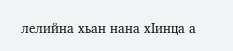лелийна хьан нана хIинца а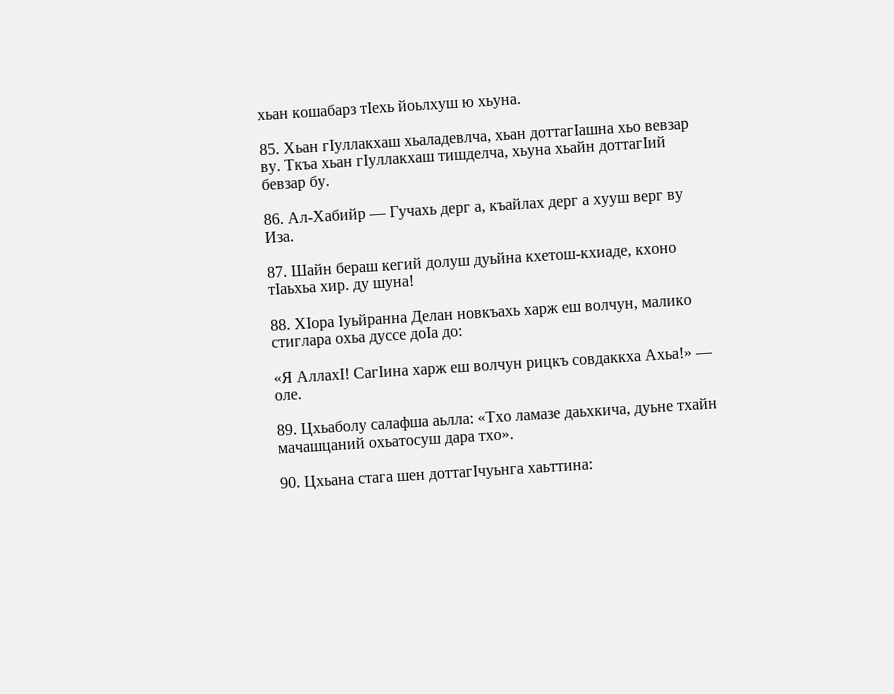хьан кошабарз тIехь йоьлхуш ю хьуна.

85. Хьан гIуллакхаш хьаладевлча, хьан доттагIашна хьо вевзар ву. Ткъа хьан гIуллакхаш тишделча, хьуна хьайн доттагIий бевзар бу.

86. Ал-Хабийр — Гучахь дерг а, къайлах дерг а хууш верг ву Иза.

87. Шайн бераш кегий долуш дуьйна кхетош-кхиаде, кхоно тIаьхьа хир. ду шуна!

88. ХIора Iуьйранна Делан новкъахь харж еш волчун, малико стиглара охьа дуссе доIа до:

«Я АллахI! СагIина харж еш волчун рицкъ совдаккха Ахьа!» — оле.

89. Цхьаболу салафша аьлла: «Тхо ламазе даьхкича, дуьне тхайн мачашцаний охьатосуш дара тхо».

90. Цхьана стага шен доттагIчуьнга хаьттина: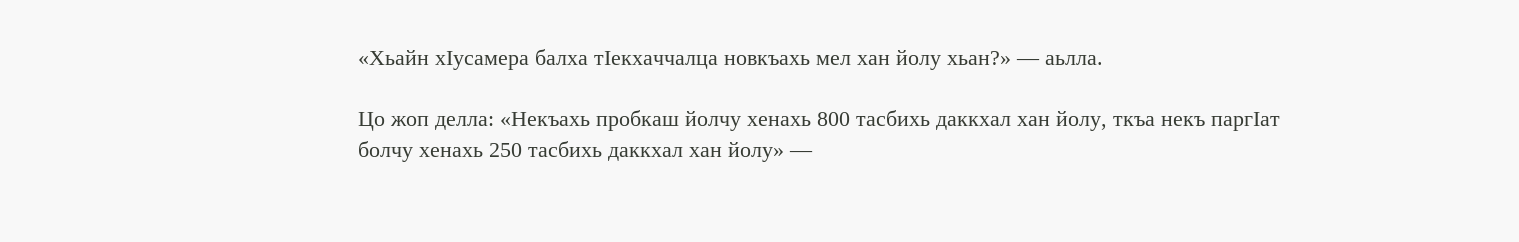«Хьайн хIусамера балха тIекхаччалца новкъахь мел хан йолу хьан?» — аьлла.

Цо жоп делла: «Некъахь пробкаш йолчу хенахь 800 тасбихь даккхал хан йолу, ткъа некъ паргIат болчу хенахь 250 тасбихь даккхал хан йолу» —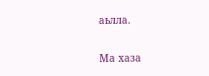аьлла.

Ма хаза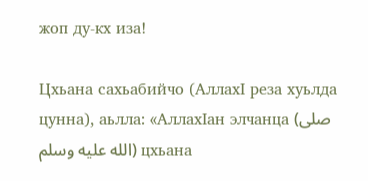жоп ду-кх иза!

Цхьана сахьабийчо (АллахI реза хуьлда цунна), аьлла: «АллахIан элчанца (صلى الله عليه وسلم) цхьана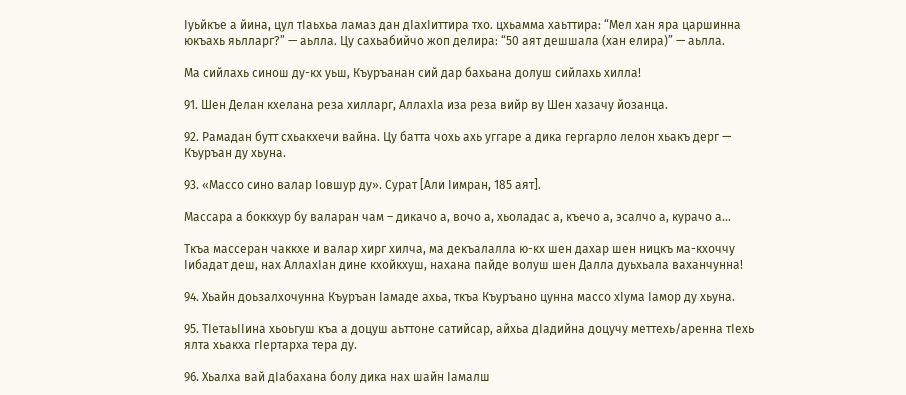Iуьйкъе а йина, цул тIаьхьа ламаз дан дIахIиттира тхо. цхьамма хаьттира: “Мел хан яра царшинна юкъахь яьлларг?” — аьлла. Цу сахьабийчо жоп делира: “50 аят дешшала (хан елира)” — аьлла.

Ма сийлахь синош ду-кх уьш, Къуръанан сий дар бахьана долуш сийлахь хилла!

91. Шен Делан кхелана реза хилларг, АллахIа иза реза вийр ву Шен хазачу йозанца.

92. Рамадан бутт схьакхечи вайна. Цу батта чохь ахь уггаре а дика гергарло лелон хьакъ дерг — Къуръан ду хьуна.

93. «Массо сино валар Iовшур ду». Сурат [Али Iимран, 185 аят].

Массара а боккхур бу валаран чам – дикачо а, вочо а, хьоладас а, къечо а, эсалчо а, курачо а…

Ткъа массеран чаккхе и валар хирг хилча, ма декъалалла ю-кх шен дахар шен ницкъ ма-кхоччу Iибадат деш, нах АллахIан дине кхойкхуш, нахана пайде волуш шен Далла дуьхьала ваханчунна!

94. Хьайн доьзалхочунна Къуръан Iамаде ахьа, ткъа Къуръано цунна массо хIума Iамор ду хьуна.

95. ТIетаьIIина хьоьгуш къа а доцуш аьттоне сатийсар, айхьа дIадийна доцучу меттехь/аренна тIехь ялта хьакха гIертарха тера ду.

96. Хьалха вай дIабахана болу дика нах шайн Iамалш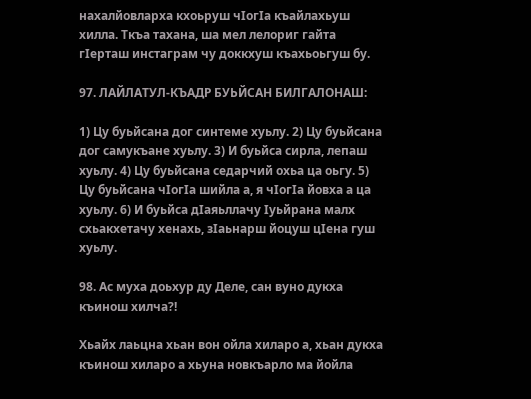нахалйовларха кхоьруш чIогIа къайлахьуш хилла. Ткъа тахана, ша мел лелориг гайта гIерташ инстаграм чу доккхуш къахьоьгуш бу.

97. ЛАЙЛАТУЛ-КЪАДР БУЬЙСАН БИЛГАЛОНАШ:

1) Цу буьйсана дог синтеме хуьлу. 2) Цу буьйсана дог самукъане хуьлу. 3) И буьйса сирла, лепаш хуьлу. 4) Цу буьйсана седарчий охьа ца оьгу. 5) Цу буьйсана чIогIа шийла а, я чIогIа йовха а ца хуьлу. 6) И буьйса дIаяьллачу Iуьйрана малх схьакхетачу хенахь, зIаьнарш йоцуш цIена гуш хуьлу.

98. Ас муха доьхур ду Деле, сан вуно дукха къинош хилча?!

Хьайх лаьцна хьан вон ойла хиларо а, хьан дукха къинош хиларо а хьуна новкъарло ма йойла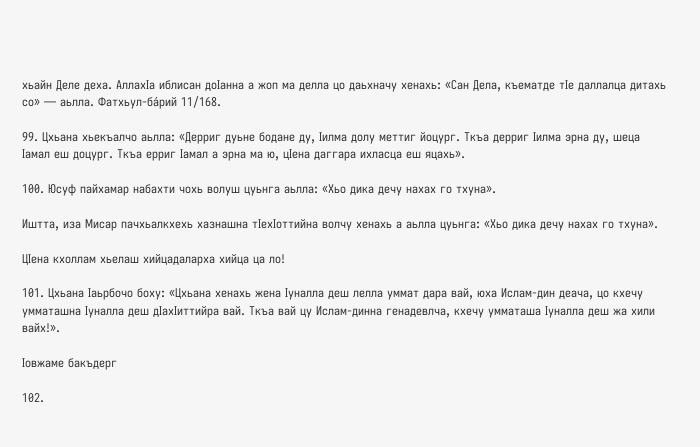хьайн Деле деха. АллахIа иблисан доIанна а жоп ма делла цо даьхначу хенахь: «Сан Дела, къематде тIе даллалца дитахь со» — аьлла. Фатхьул-бáрий 11/168.

99. Цхьана хьекъалчо аьлла: «Дерриг дуьне бодане ду, Iилма долу меттиг йоцург. Ткъа дерриг Iилма эрна ду, шеца Iамал еш доцург. Ткъа ерриг Iамал а эрна ма ю, цIена даггара ихласца еш яцахь».

100. Юсуф пайхамар набахти чохь волуш цуьнга аьлла: «Хьо дика дечу нахах го тхуна».

Иштта, иза Мисар пачхьалкхехь хазнашна тIехIоттийна волчу хенахь а аьлла цуьнга: «Хьо дика дечу нахах го тхуна».

ЦIена кхоллам хьелаш хийцадаларха хийца ца ло!

101. Цхьана Iаьрбочо боху: «Цхьана хенахь жена Iуналла деш лелла уммат дара вай, юха Ислам-дин деача, цо кхечу умматашна Iуналла деш дIахIиттийра вай. Ткъа вай цу Ислам-динна генадевлча, кхечу умматаша Iуналла деш жа хили вайх!».

Iовжаме бакъдерг

102.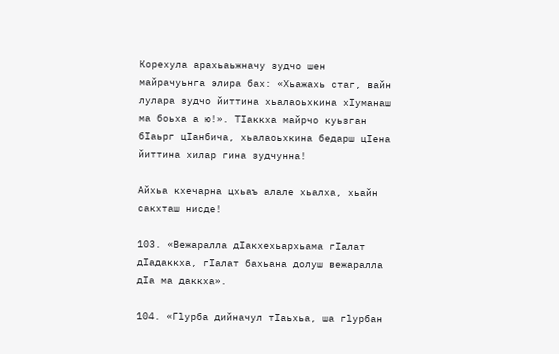Корехула арахьаьжначу зудчо шен майрачуьнга элира бах: «Хьажахь стаг, вайн лулара зудчо йиттина хьалаоьхкина хIуманаш ма боьха а ю!». ТIаккха майрчо куьзган бIаьрг цIанбича, хьалаоьхкина бедарш цIена йиттина хилар гина зудчунна!

Айхьа кхечарна цхьаъ алале хьалха, хьайн сакхташ нисде!

103. «Вежаралла дIакхехьархьама гIалат дIадаккха, гIалат бахьана долуш вежаралла дIа ма даккха».

104. «Гlурба дийначул тIаьхьа, ша гlурбан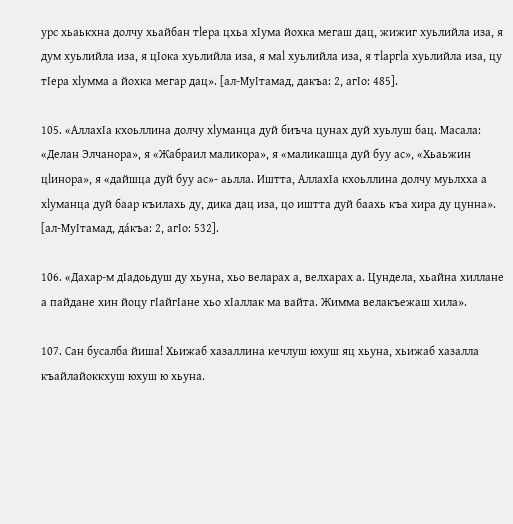урс хьаькхна долчу хьайбан тlера цхьа хIума йохка мегаш дац, жижиг хуьлийла иза, я дум хуьлийла иза, я цIока хуьлийла иза, я маl хуьлийла иза, я тlаргlа хуьлийла иза, цу тIера хlумма а йохка мегар дац». [ал-МуIтамад, дакъа: 2, агIо: 485].

105. «АллахIа кхоьллина долчу хlуманца дуй биъча цунах дуй хуьлуш бац. Масала: «Делан Элчанора», я «Жабраил маликора», я «маликашца дуй буу ас», «Хьаьжин цlинора», я «дайшца дуй буу ас»- аьлла. Иштта, АллахIа кхоьллина долчу муьлхха а хlуманца дуй баар къилахь ду, дика дац иза, цо иштта дуй баахь къа хира ду цунна». [ал-МуIтамад, дáкъа: 2, агIо: 532].

106. «Дахар-м дIадоьдуш ду хьуна, хьо веларах а, велхарах а. Цундела, хьайна хиллане а пайдане хин йоцу гIайгIане хьо хIаллак ма вайта. Жимма велакъежаш хила».

107. Сан бусалба йиша! Хьижаб хазаллина кечлуш юхуш яц хьуна, хьижаб хазалла къайлайоккхуш юхуш ю хьуна.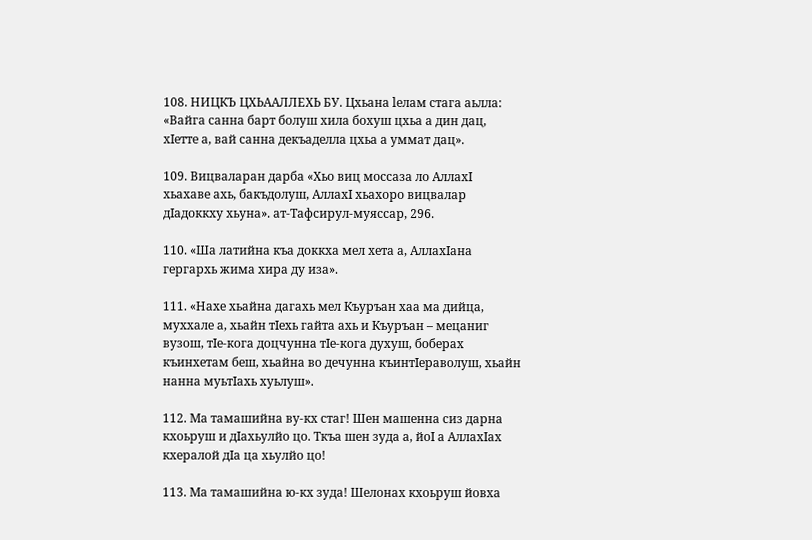108. НИЦКЪ ЦХЬААЛЛЕХЬ БУ. Цхьана lелам стага аьлла: «Вайга санна барт болуш хила бохуш цхьа а дин дац, хIетте а, вай санна декъаделла цхьа а уммат дац».

109. Вицваларан дарба «Хьо виц моссаза ло АллахI хьахаве ахь, бакъдолуш, АллахI хьахоро вицвалар дIадоккху хьуна». ат-Тафсирул-муяссар, 296.

110. «Ша латийна къа доккха мел хета а, АллахIана гергархь жима хира ду иза».

111. «Нахе хьайна дагахь мел Къуръан хаа ма дийца, муххале а, хьайн тIехь гайта ахь и Къуръан – мецаниг вузош, тIе-кога доцчунна тIе-кога духуш, боберах къинхетам беш, хьайна во дечунна къинтIераволуш, хьайн нанна муьтIахь хуьлуш».

112. Ма тамашийна ву-кх стаг! Шен машенна сиз дарна кхоьруш и дIахьулйо цо. Ткъа шен зуда а, йоI а АллахIах кхералой дIа ца хьулйо цо!

113. Ма тамашийна ю-кх зуда! Шелонах кхоьруш йовха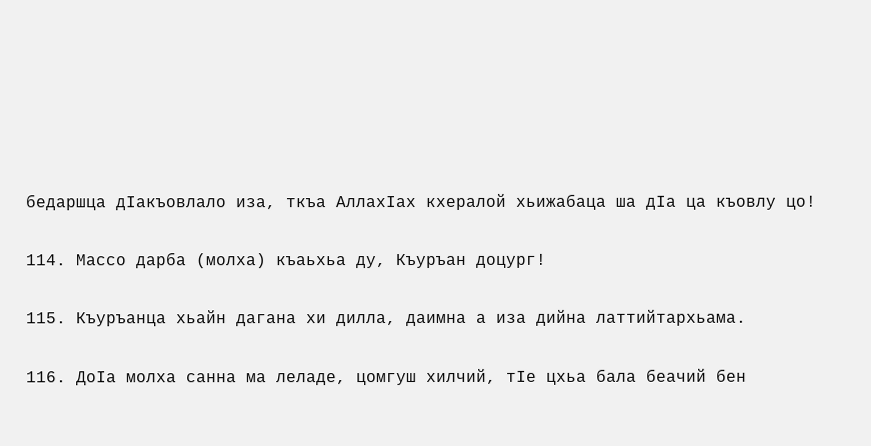бедаршца дIакъовлало иза, ткъа АллахIах кхералой хьижабаца ша дIа ца къовлу цо!

114. Массо дарба (молха) къаьхьа ду, Къуръан доцург!

115. Къуръанца хьайн дагана хи дилла, даимна а иза дийна латтийтархьама.

116. ДоIа молха санна ма леладе, цомгуш хилчий, тIе цхьа бала беачий бен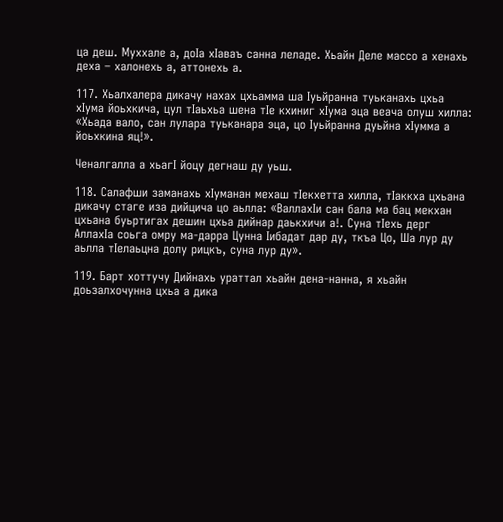ца деш. Муххале а, доIа хIаваъ санна леладе. Хьайн Деле массо а хенахь деха – халонехь а, аттонехь а.

117. Хьалхалера дикачу нахах цхьамма ша Iуьйранна туьканахь цхьа хIума йоьхкича, цул тIаьхьа шена тIе кхиниг хIума эца веача олуш хилла: «Хьада вало, сан лулара туьканара эца, цо Iуьйранна дуьйна хIумма а йоьхкина яц!».

Ченалгалла а хьагI йоцу дегнаш ду уьш.

118. Салафши заманахь хIуманан мехаш тIекхетта хилла, тIаккха цхьана дикачу стаге иза дийцича цо аьлла: «ВаллахIи сан бала ма бац мекхан цхьана буьртигах дешин цхьа дийнар даькхичи а!. Суна тIехь дерг АллахIа соьга омру ма-дарра Цунна Iибадат дар ду, ткъа Цо, Ша лур ду аьлла тIелаьцна долу рицкъ, суна лур ду».

119. Барт хоттучу Дийнахь ураттал хьайн дена-нанна, я хьайн доьзалхочунна цхьа а дика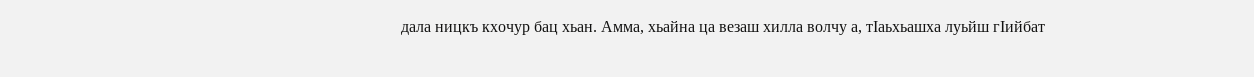дала ницкъ кхочур бац хьан. Амма, хьайна ца везаш хилла волчу а, тIаьхьашха луьйш гIийбат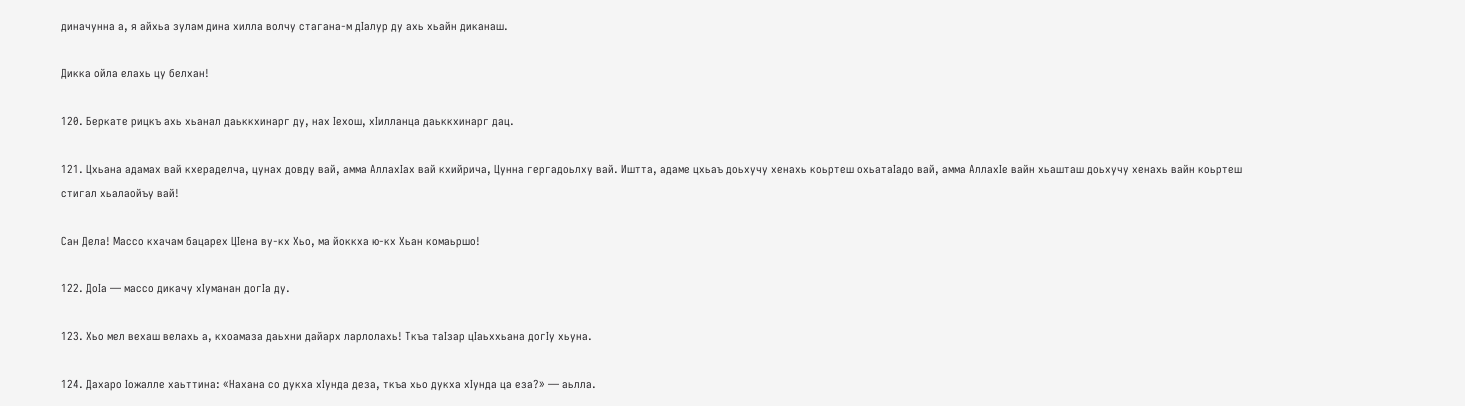диначунна а, я айхьа зулам дина хилла волчу стагана-м дIалур ду ахь хьайн диканаш.

Дикка ойла елахь цу белхан!

120. Беркате рицкъ ахь хьанал даьккхинарг ду, нах Iехош, хIилланца даьккхинарг дац.

121. Цхьана адамах вай кхераделча, цунах довду вай, амма АллахIах вай кхийрича, Цунна гергадоьлху вай. Иштта, адаме цхьаъ доьхучу хенахь коьртеш охьатаIадо вай, амма АллахIе вайн хьашташ доьхучу хенахь вайн коьртеш стигал хьалаойъу вай!

Сан Дела! Массо кхачам бацарех ЦIена ву-кх Хьо, ма йоккха ю-кх Хьан комаьршо!

122. ДоIа — массо дикачу хIуманан догIа ду.

123. Хьо мел вехаш велахь а, кхоамаза даьхни дайарх ларлолахь! Ткъа таIзар цIаьххьана догIу хьуна.

124. Дахаро Iожалле хаьттина: «Нахана со дукха хIунда деза, ткъа хьо дукха хIунда ца еза?» — аьлла.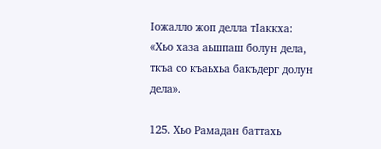Iожалло жоп делла тIаккха: «Хьо хаза аьшпаш болун дела, ткъа со къаьхьа бакъдерг долун дела».

125. Хьо Рамадан баттахь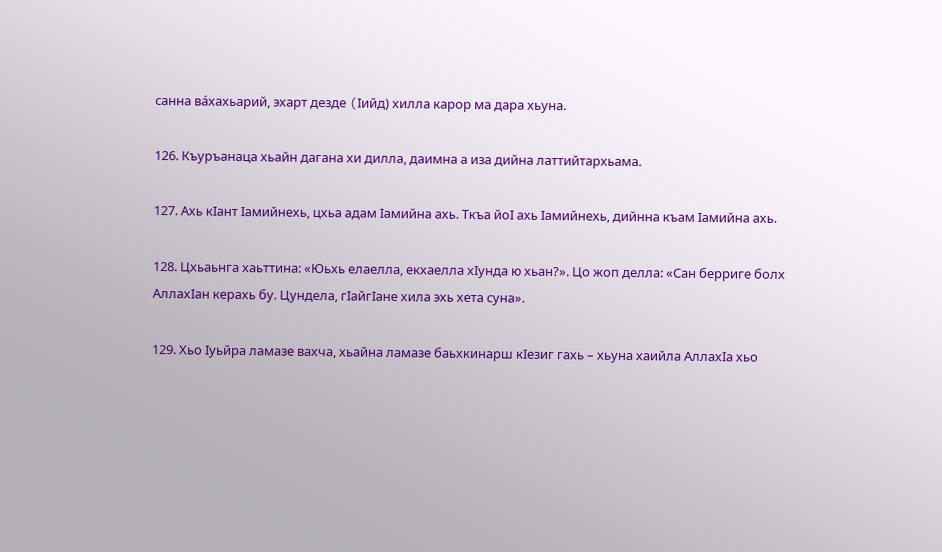санна вáхахьарий, эхарт дезде (Iийд) хилла карор ма дара хьуна.

126. Къуръанаца хьайн дагана хи дилла, даимна а иза дийна латтийтархьама.

127. Ахь кIант Iамийнехь, цхьа адам Iамийна ахь. Ткъа йоI ахь Iамийнехь, дийнна къам Iамийна ахь.

128. Цхьаьнга хаьттина: «Юьхь елаелла, екхаелла хIунда ю хьан?». Цо жоп делла: «Сан берриге болх АллахIан керахь бу. Цундела, гIайгIане хила эхь хета суна».

129. Хьо Iуьйра ламазе вахча, хьайна ламазе баьхкинарш кIезиг гахь – хьуна хаийла АллахIа хьо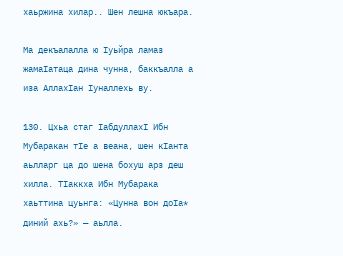хаьржина хилар.. Шен лешна юкъара.

Ма декъалалла ю Iуьйра ламаз жамаIатаца дина чунна, баккъалла а иза АллахIан Iуналлехь ву.

130. Цхьа стаг IабдуллахI Ибн Мубаракан тIе а веана, шен кIанта аьлларг ца до шена бохуш арз деш хилла. ТIаккха Ибн Мубарака хаьттина цуьнга: «Цунна вон доIа* диний ахь?» — аьлла.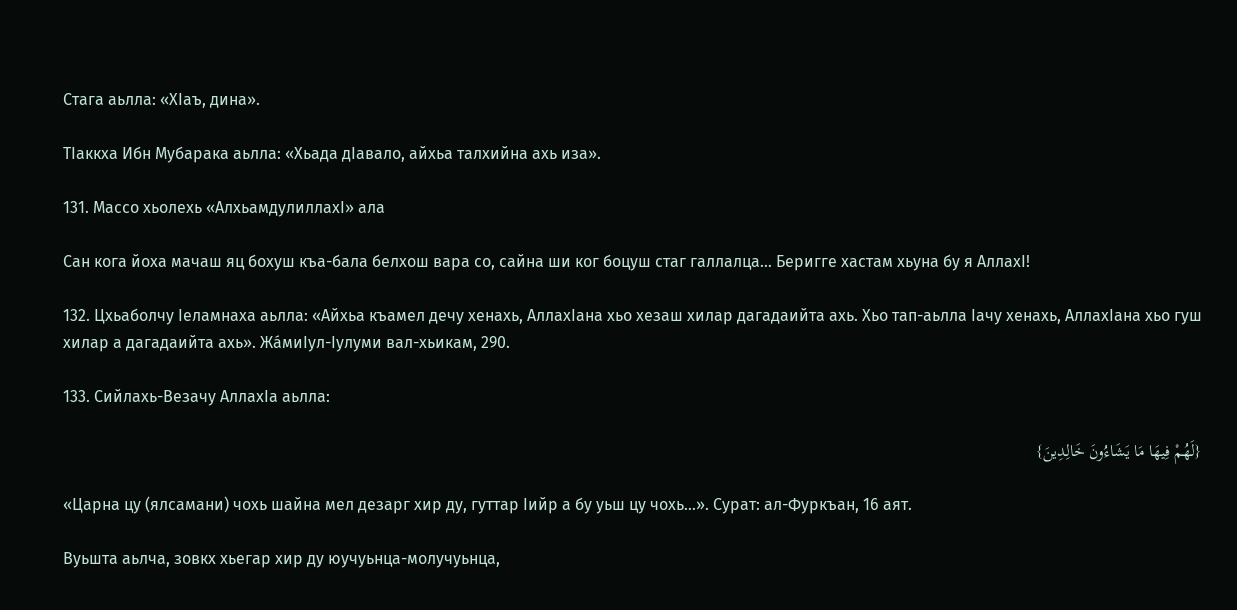Стага аьлла: «ХIаъ, дина».

ТIаккха Ибн Мубарака аьлла: «Хьада дIавало, айхьа талхийна ахь иза».

131. Массо хьолехь «АлхьамдулиллахI» ала

Сан кога йоха мачаш яц бохуш къа-бала белхош вара со, сайна ши ког боцуш стаг галлалца… Беригге хастам хьуна бу я АллахI!

132. Цхьаболчу Iеламнаха аьлла: «Айхьа къамел дечу хенахь, АллахIана хьо хезаш хилар дагадаийта ахь. Хьо тап-аьлла Iачу хенахь, АллахIана хьо гуш хилар а дагадаийта ахь». ЖáмиIул-Iулуми вал-хьикам, 290.

133. Сийлахь-Везачу АллахIа аьлла:

{لَهُمْ فِيهَا مَا يَشَاءُونَ خَالِدِينَ}

«Царна цу (ялсамани) чохь шайна мел дезарг хир ду, гуттар Iийр а бу уьш цу чохь…». Сурат: ал-Фуркъан, 16 аят.

Вуьшта аьлча, зовкх хьегар хир ду юучуьнца-молучуьнца,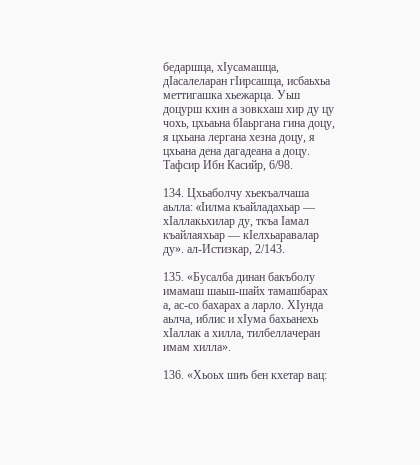бедаршца, хIусамашца, дIасалеларан гIирсашца, исбаьхьа меттигашка хьежарца. Уьш доцурш кхин а зовкхаш хир ду цу чохь, цхьаьна бIаьргана гина доцу, я цхьана лергана хезна доцу, я цхьана дена дагадеана а доцу. Тафсир Ибн Касийр, 6/98.

134. Цхьаболчу хьекъалчаша аьлла: «Iилма къайладахьар — хIаллакьхилар ду, ткъа Iамал къайлаяхьар — кIелхьаравалар ду». ал-Истизкар, 2/143.

135. «Бусалба динан бакъболу имамаш шаьш-шайх тамашбарах а, ас-со бахарах а ларло. ХIунда аьлча, иблис и хIума бахьанехь хIаллак а хилла, тилбеллачеран имам хилла».

136. «Хьоьх шиъ бен кхетар вац: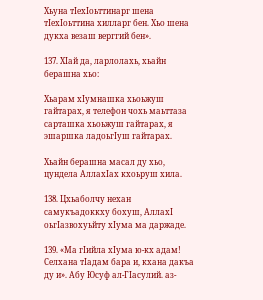Хьуна тIехIоьттинарг шена тIехIоьттина хилларг бен. Хьо шена дукха везаш верггий бен».

137. ХIай да, ларлолахь, хьайн берашна хьо:

Хьарам хIумнашка хьоьжуш гайтарах, я телефон чохь маьттаза сарташка хьоьжуш гайтарах, я эшаршка ладоьгIуш гайтарах.

Хьайн берашна масал ду хьо, цундела АллахIах кхоьруш хила.

138. Цхьаболчу нехан самукъадоккху бохуш, АллахI оьгIазвохуьйту хIума ма даржаде.

139. «Ма гIийла хIума ю-кх адам! Селхана тIадам бара и, кхана дакъа ду и». Абу Юсуф ал-ГIасулий. аз-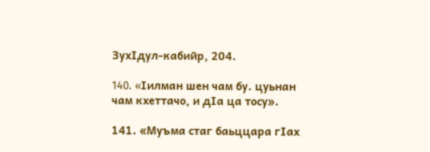ЗухIдул-кабийр, 204.

140. «Iилман шен чам бу. цуьнан чам кхеттачо, и дIа ца тосу».

141. «Муъма стаг баьццара гIах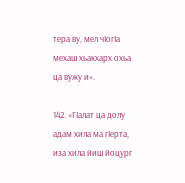тера ву, мел чIогIа мехаш хьакхарх охьа ца вужу и».

142. «ГIалат ца долу адам хила ма гIерта, иза хила йиш йоцург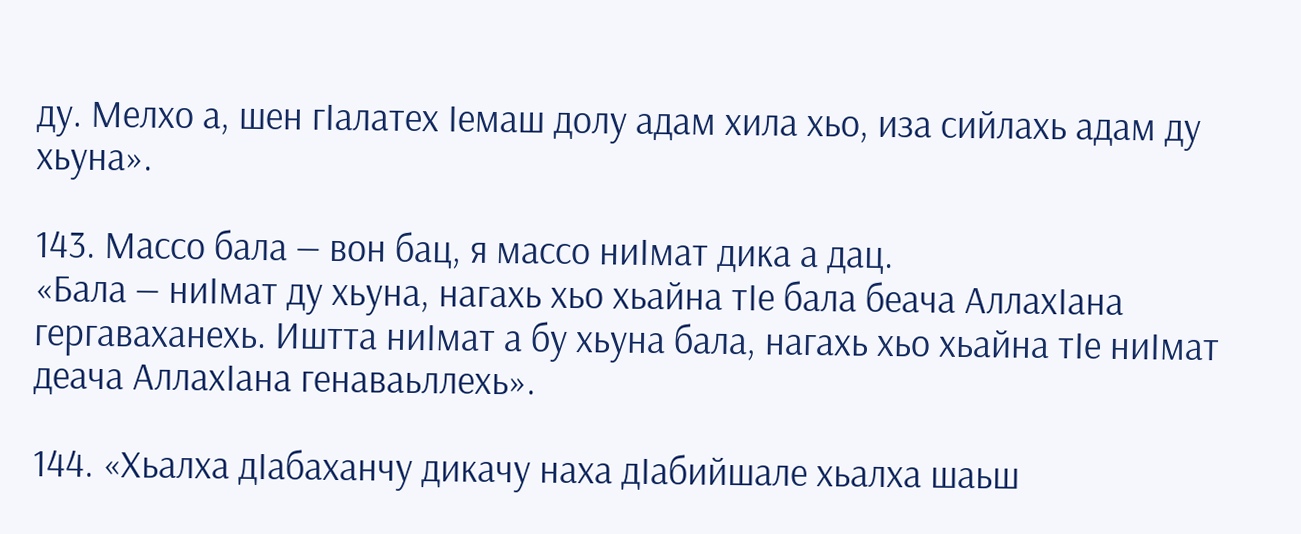ду. Мелхо а, шен гIалатех Iемаш долу адам хила хьо, иза сийлахь адам ду хьуна».

143. Массо бала — вон бац, я массо ниIмат дика а дац.
«Бала — ниIмат ду хьуна, нагахь хьо хьайна тIе бала беача АллахIана гергаваханехь. Иштта ниIмат а бу хьуна бала, нагахь хьо хьайна тIе ниIмат деача АллахIана генаваьллехь».

144. «Хьалха дIабаханчу дикачу наха дIабийшале хьалха шаьш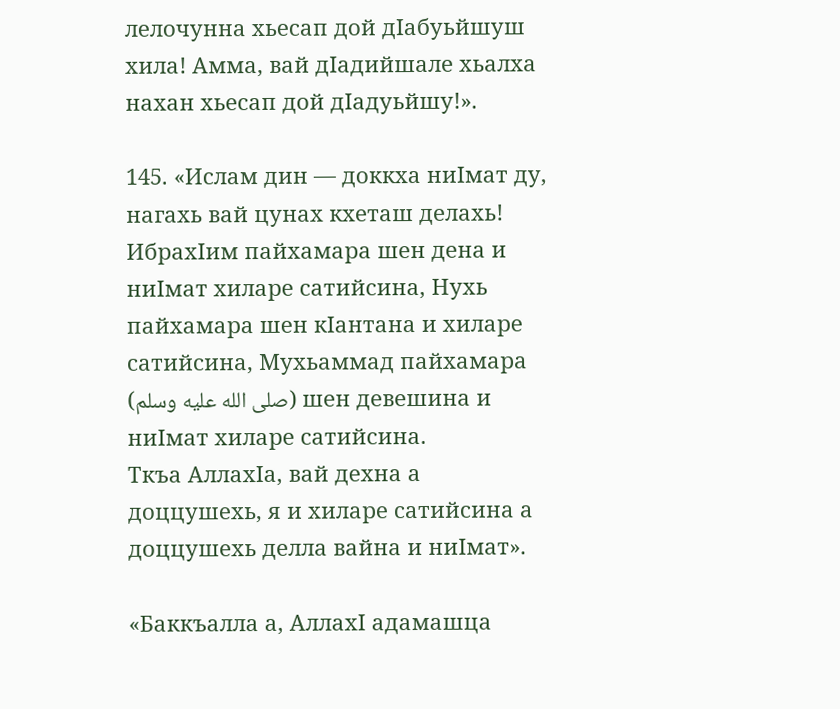лелочунна хьесап дой дIабуьйшуш хила! Амма, вай дIадийшале хьалха нахан хьесап дой дIадуьйшу!».

145. «Ислам дин — доккха ниIмат ду, нагахь вай цунах кхеташ делахь!
ИбрахIим пайхамара шен дена и ниIмат хиларе сатийсина, Нухь пайхамара шен кIантана и хиларе сатийсина, Мухьаммад пайхамара (صلى الله عليه وسلم) шен девешина и ниIмат хиларе сатийсина.
Ткъа АллахIа, вай дехна а доццушехь, я и хиларе сатийсина а доццушехь делла вайна и ниIмат».

«Баккъалла а, АллахI адамашца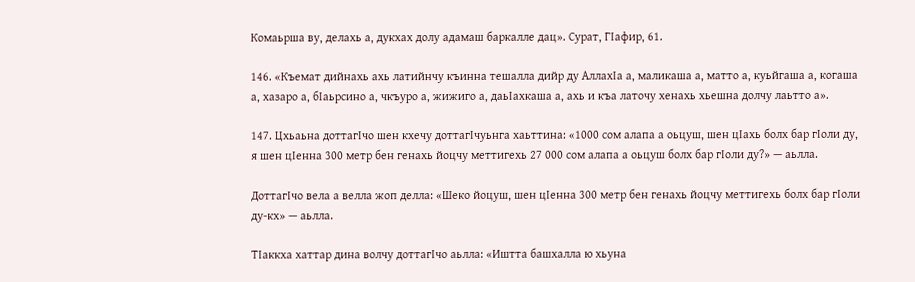Комаьрша ву, делахь а, дукхах долу адамаш баркалле дац». Сурат, ГIафир, 61.

146. «Къемат дийнахь ахь латийнчу къинна тешалла дийр ду АллахIа а, маликаша а, матто а, куьйгаша а, когаша а, хазаро а, бIаьрсино а, чкъуро а, жижиго а, даьIахкаша а, ахь и къа латочу хенахь хьешна долчу лаьтто а».

147. Цхьаьна доттагIчо шен кхечу доттагIчуьнга хаьттина: «1000 сом алапа а оьцуш, шен цIахь болх бар гIоли ду, я шен цIенна 300 метр бен генахь йоцчу меттигехь 27 000 сом алапа а оьцуш болх бар гIоли ду?» — аьлла.

ДоттагIчо вела а велла жоп делла: «Шеко йоцуш, шен цIенна 300 метр бен генахь йоцчу меттигехь болх бар гIоли ду-кх» — аьлла.

ТIаккха хаттар дина волчу доттагIчо аьлла: «Иштта башхалла ю хьуна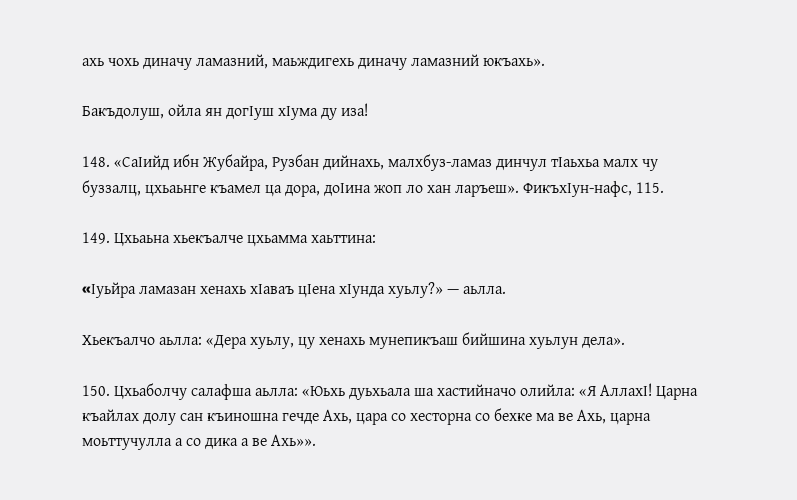ахь чохь диначу ламазний, маьждигехь диначу ламазний юкъахь».

Бакъдолуш, ойла ян догIуш хIума ду иза!

148. «СаIийд ибн Жубайра, Рузбан дийнахь, малхбуз-ламаз динчул тIаьхьа малх чу буззалц, цхьаьнге къамел ца дора, доIина жоп ло хан ларъеш». ФикъхIун-нафс, 115.

149. Цхьаьна хьекъалче цхьамма хаьттина:

«Iуьйра ламазан хенахь хIаваъ цIена хIунда хуьлу?» — аьлла.

Хьекъалчо аьлла: «Дера хуьлу, цу хенахь мунепикъаш бийшина хуьлун дела».

150. Цхьаболчу салафша аьлла: «Юьхь дуьхьала ша хастийначо олийла: «Я АллахI! Царна къайлах долу сан къиношна гечде Ахь, цара со хесторна со бехке ма ве Ахь, царна моьттучулла а со дика а ве Ахь»».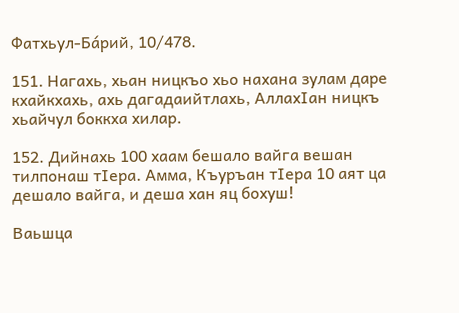Фатхьул-Бáрий, 10/478.

151. Нагахь, хьан ницкъо хьо нахана зулам даре кхайкхахь, ахь дагадаийтлахь, АллахIан ницкъ хьайчул боккха хилар.

152. Дийнахь 100 хаам бешало вайга вешан тилпонаш тIера. Амма, Къуръан тIера 10 аят ца дешало вайга, и деша хан яц бохуш!

Ваьшца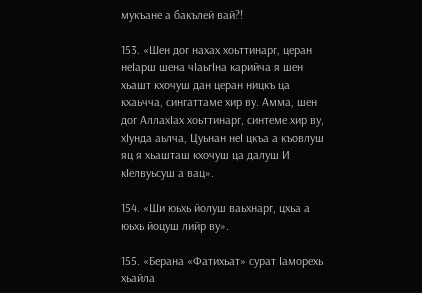мукъане а бакълей вай?!

153. «Шен дог нахах хоьттинарг, церан неIарш шена чIаьгIна карийча я шен хьашт кхочуш дан церан ницкъ ца кхаьчча, сингаттаме хир ву. Амма, шен дог АллахIах хоьттинарг, синтеме хир ву, хIунда аьлча, Цуьнан неI цкъа а къовлуш яц я хьашташ кхочуш ца далуш И кIелвуьсуш а вац».

154. «Ши юьхь йолуш ваьхнарг, цхьа а юьхь йоцуш лийр ву».

155. «Берана «Фатихьат» сурат Iаморехь хьайла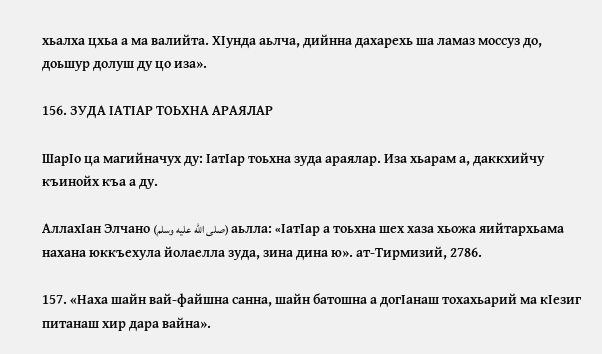хьалха цхьа а ма валийта. ХIунда аьлча, дийнна дахарехь ша ламаз моссуз до, доьшур долуш ду цо иза».

156. ЗУДА IАТIАР ТОЬХНА АРАЯЛАР

ШарIо ца магийначух ду: IатIар тоьхна зуда араялар. Иза хьарам а, даккхийчу къинойх къа а ду.

АллахIан Элчано (صلى الله عليه وسلم) аьлла: «IатIар а тоьхна шех хаза хьожа яийтархьама нахана юккъехула йолаелла зуда, зина дина ю». ат-Тирмизий, 2786.

157. «Наха шайн вай-файшна санна, шайн батошна а догIанаш тохахьарий ма кIезиг питанаш хир дара вайна».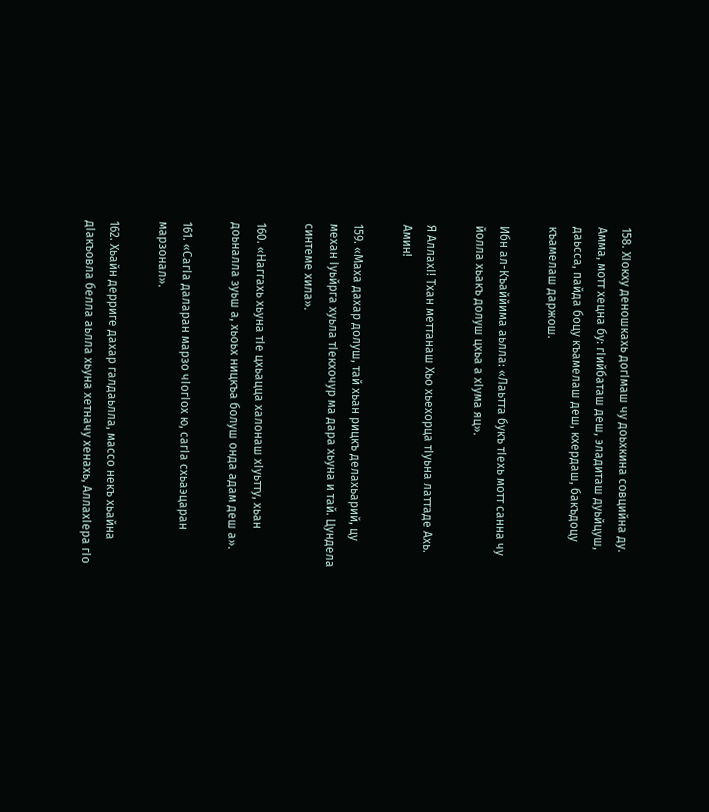158. ХIокху деношкахь догIмаш чу доьхкина совцийна ду. Амма, мотт хецна бу: гIийбаташ деш, эладиташ дуьйцуш, даьсса, пайда боцу къамелаш деш, кхердаш, бакъдоцу къамелаш даржош.

Ибн ал-Къаййима аьлла: «Лаьтта букъ тIехь мотт санна чу йолла хьакъ долуш цхьа а хIума яц».

Я АллахI! Тхан меттанаш Хьо хьехорца тIуьна латтаде Ахь. Амин!

159. «Маха дахар долуш, тай хьан рицкъ делахьарий, цу механ Iуьйрга хуьла тIекхочур ма дара хьуна и тай. Цундела синтеме хила».

160. «Наггахь хьуна тIе цхьацца халонаш хIуьтту, хьан доьналла зуьш а, хьоьх ницкъа болуш онда адам деш а».

161. «СагIа даларан марзо чIогIох ю, сагIа схьаэцаран марзонал».

162. Хьайн дерриге дахар галдаьлла, массо некъ хьайна дIакъовла белла аьлла хьуна хетначу хенахь, АллахIера гIо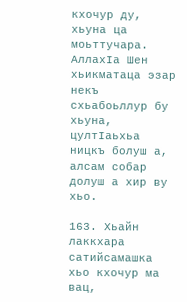кхочур ду, хьуна ца моьттучара. АллахIа Шен хьикматаца эзар некъ схьабоьллур бу хьуна, цултIаьхьа ницкъ болуш а, алсам собар долуш а хир ву хьо.

163. Хьайн лаккхара сатийсамашка хьо кхочур ма вац,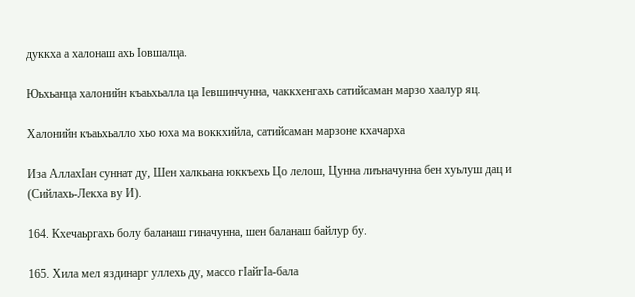дуккха а халонаш ахь Iовшалца.

Юьхьанца халонийн къаьхьалла ца Iевшинчунна, чаккхенгахь сатийсаман марзо хаалур яц.

Халонийн къаьхьалло хьо юха ма воккхийла, сатийсаман марзоне кхачарха

Иза АллахIан суннат ду, Шен халкьана юккъехь Цо лелош, Цунна лиъначунна бен хуьлуш дац и (Сийлахь-Лекха ву И).

164. Кхечаьргахь болу баланаш гиначунна, шен баланаш байлур бу.

165. Хила мел яздинарг уллехь ду, массо гIайгIа-бала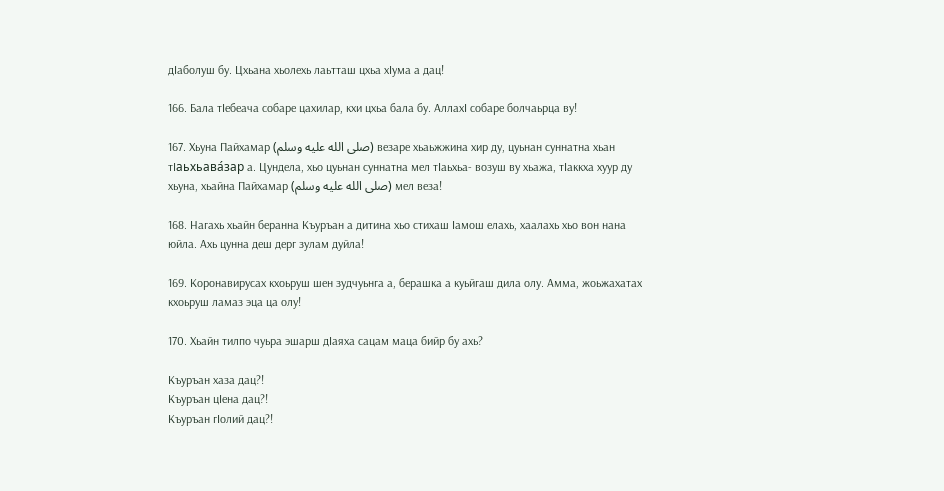дIаболуш бу. Цхьана хьолехь лаьтташ цхьа хIума а дац!

166. Бала тIебеача собаре цахилар, кхи цхьа бала бу. АллахI собаре болчаьрца ву!

167. Хьуна Пайхамар (صلى الله عليه وسلم) везаре хьаьжжина хир ду, цуьнан суннатна хьан тIаьхьава́зар а. Цундела, хьо цуьнан суннатна мел тIаьхьа- возуш ву хьажа, тIаккха хуур ду хьуна, хьайна Пайхамар (صلى الله عليه وسلم) мел веза!

168. Нагахь хьайн беранна Къуръан а дитина хьо стихаш Iамош елахь, хаалахь хьо вон нана юйла. Ахь цунна деш дерг зулам дуйла!

169. Коронавирусах кхоьруш шен зудчуьнга а, берашка а куьйгаш дила олу. Амма, жоьжахатах кхоьруш ламаз эца ца олу!

170. Хьайн тилпо чуьра эшарш дIаяха сацам маца бийр бу ахь?

Къуръан хаза дац?!
Къуръан цIена дац?!
Къуръан гIолий дац?!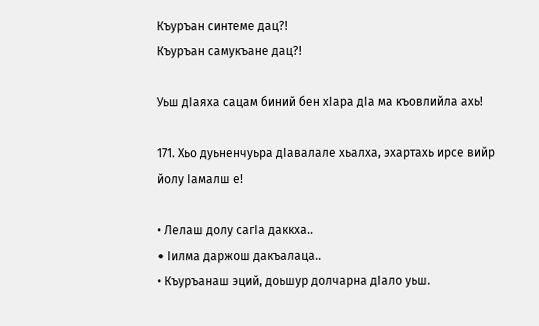Къуръан синтеме дац?!
Къуръан самукъане дац?!

Уьш дIаяха сацам биний бен хIара дIа ма къовлийла ахь!

171. Хьо дуьненчуьра дIавалале хьалха, эхартахь ирсе вийр йолу Iамалш е!

• Лелаш долу сагIа даккха..
• Iилма даржош дакъалаца..
• Къуръанаш эций, доьшур долчарна дIало уьш.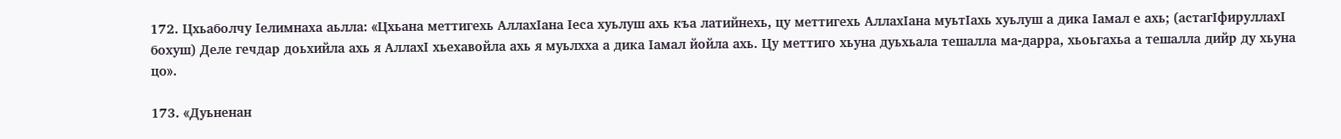172. Цхьаболчу Iелимнаха аьлла: «Цхьана меттигехь АллахIана Iеса хуьлуш ахь къа латийнехь, цу меттигехь АллахIана муьтIахь хуьлуш а дика Iамал е ахь; (астагIфируллахI бохуш) Деле гечдар доьхийла ахь я АллахI хьехавойла ахь я муьлхха а дика Iамал йойла ахь. Цу меттиго хьуна дуьхьала тешалла ма-дарра, хьоьгахьа а тешалла дийр ду хьуна цо».

173. «Дуьненан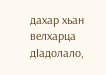дахар хьан велхарца дIадолало,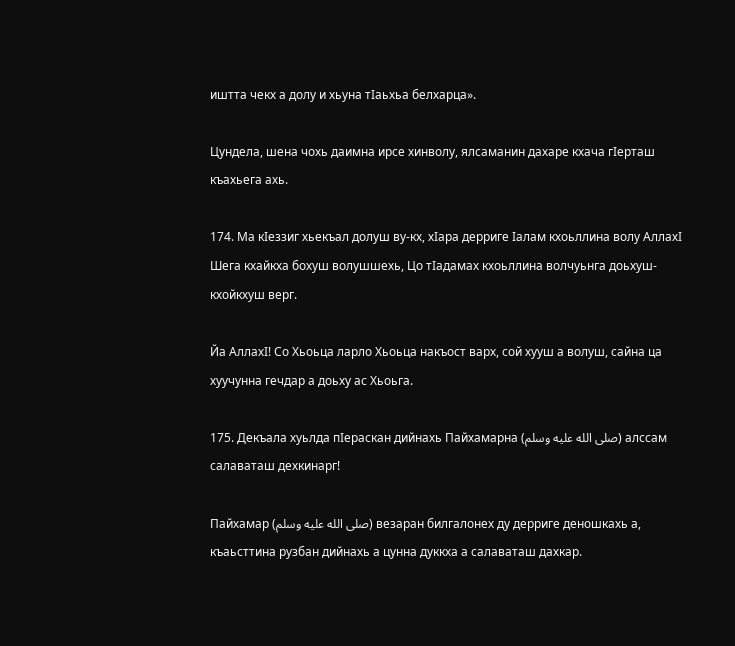иштта чекх а долу и хьуна тIаьхьа белхарца».

Цундела, шена чохь даимна ирсе хинволу, ялсаманин дахаре кхача гIерташ къахьега ахь.

174. Ма кIеззиг хьекъал долуш ву-кх, хIара дерриге Iалам кхоьллина волу АллахI Шега кхайкха бохуш волушшехь, Цо тIадамах кхоьллина волчуьнга доьхуш-кхойкхуш верг.

Йа АллахI! Со Хьоьца ларло Хьоьца накъост варх, сой хууш а волуш, сайна ца хуучунна гечдар а доьху ас Хьоьга.

175. Декъала хуьлда пIераскан дийнахь Пайхамарна (صلى الله عليه وسلم) алссам салаваташ дехкинарг!

Пайхамар (صلى الله عليه وسلم) везаран билгалонех ду дерриге деношкахь а, къаьсттина рузбан дийнахь а цунна дуккха а салаваташ дахкар.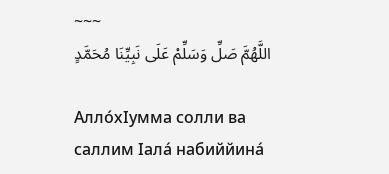~~~
اللَّهُمَّ صَلِّ وَسَلِّمْ عَلَى نَبِيِّنَا مُحَمَّدٍ

АллóхIумма солли ва саллим Iалá набиййинá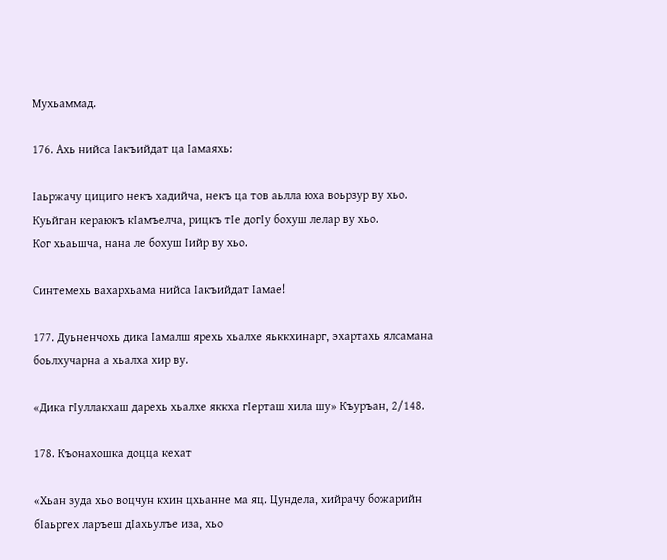Мухьаммад.

176. Ахь нийса Iакъийдат ца Iамаяхь:

Iаьржачу цициго некъ хадийча, некъ ца тов аьлла юха воьрзур ву хьо.
Куьйган кераюкъ кIамъелча, рицкъ тIе догIу бохуш лелар ву хьо.
Ког хьаьшча, нана ле бохуш Iийр ву хьо.

Синтемехь вахархьама нийса Iакъийдат Iамае!

177. Дуьненчохь дика Iамалш ярехь хьалхе яьккхинарг, эхартахь ялсамана боьлхучарна а хьалха хир ву.

«Дика гIуллакхаш дарехь хьалхе яккха гIерташ хила шу» Къуръан, 2/148.

178. Къонахошка доцца кехат

«Хьан зуда хьо воцчун кхин цхьанне ма яц. Цундела, хийрачу божарийн бIаьргех ларъеш дIахьулъе иза, хьо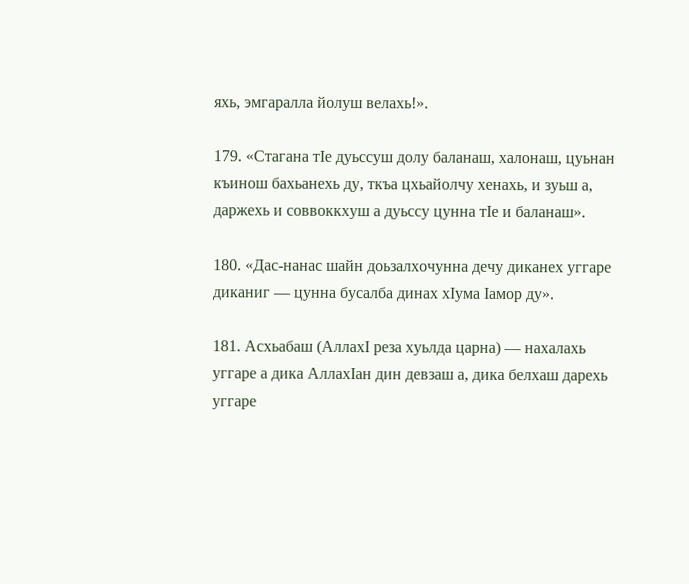яхь, эмгаралла йолуш велахь!».

179. «Стагана тIе дуьссуш долу баланаш, халонаш, цуьнан къинош бахьанехь ду, ткъа цхьайолчу хенахь, и зуьш а, даржехь и соввоккхуш а дуьссу цунна тIе и баланаш».

180. «Дас-нанас шайн доьзалхочунна дечу диканех уггаре диканиг — цунна бусалба динах хIума Iамор ду».

181. Асхьабаш (АллахI реза хуьлда царна) — нахалахь уггаре а дика АллахIан дин девзаш а, дика белхаш дарехь уггаре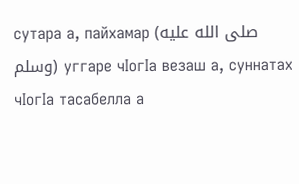сутара а, пайхамар (صلى الله عليه وسلم) уггаре чIогIа везаш а, суннатах чIогIа тасабелла а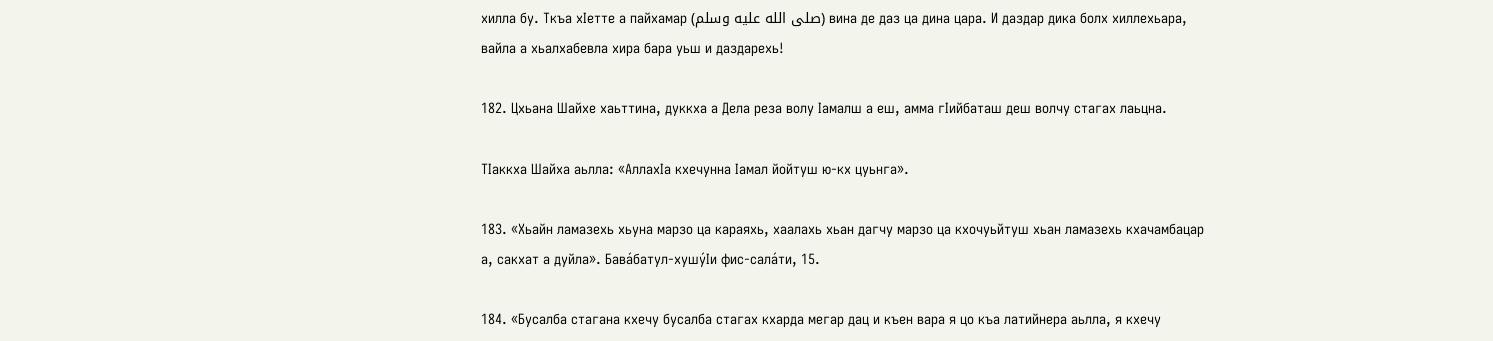хилла бу. Ткъа хIетте а пайхамар (صلى الله عليه وسلم) вина де даз ца дина цара. И даздар дика болх хиллехьара, вайла а хьалхабевла хира бара уьш и даздарехь!

182. Цхьана Шайхе хаьттина, дуккха а Дела реза волу Iамалш а еш, амма гIийбаташ деш волчу стагах лаьцна.

ТIаккха Шайха аьлла: «АллахIа кхечунна Iамал йойтуш ю-кх цуьнга».

183. «Хьайн ламазехь хьуна марзо ца караяхь, хаалахь хьан дагчу марзо ца кхочуьйтуш хьан ламазехь кхачамбацар а, сакхат а дуйла». Бава́батул-хушу́Iи фис-сала́ти, 15.

184. «Бусалба стагана кхечу бусалба стагах кхарда мегар дац и къен вара я цо къа латийнера аьлла, я кхечу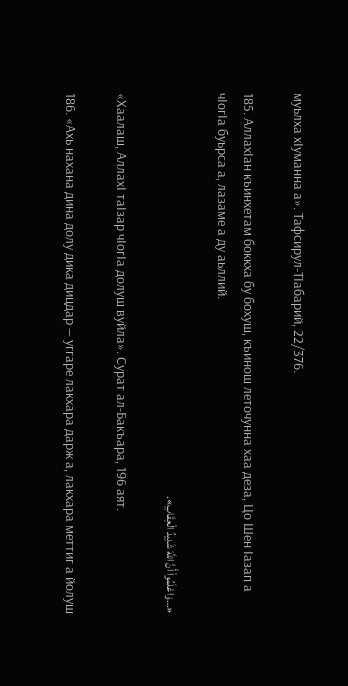муьлха хIуманна а». Тафсирул-ТIабарий, 22/376.

185. АллахIан къинхетам боккха бу бохуш, къинош леточунна хаа деза, Цо Шен Iазап а чIогIа буьрса а, лазаме а ду аьллий.

«…وَاعْلَمُواْ أَنَّ اللَّهَ شَدِيدُ الْعِقَابِ».

«Хаалаш, АллахI таIзар чIогIа долуш вуйла». Сурат ал-Бакъара, 196 аят.

186. «Ахь нахана дина долу дика дицдар — уггаре лакхара дарж а, лакхара меттиг а йолуш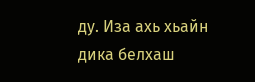ду. Иза ахь хьайн дика белхаш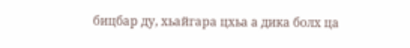бицбар ду, хьайгара цхьа а дика болх ца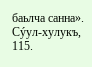баьлча санна». Сýул-хулукъ, 115.